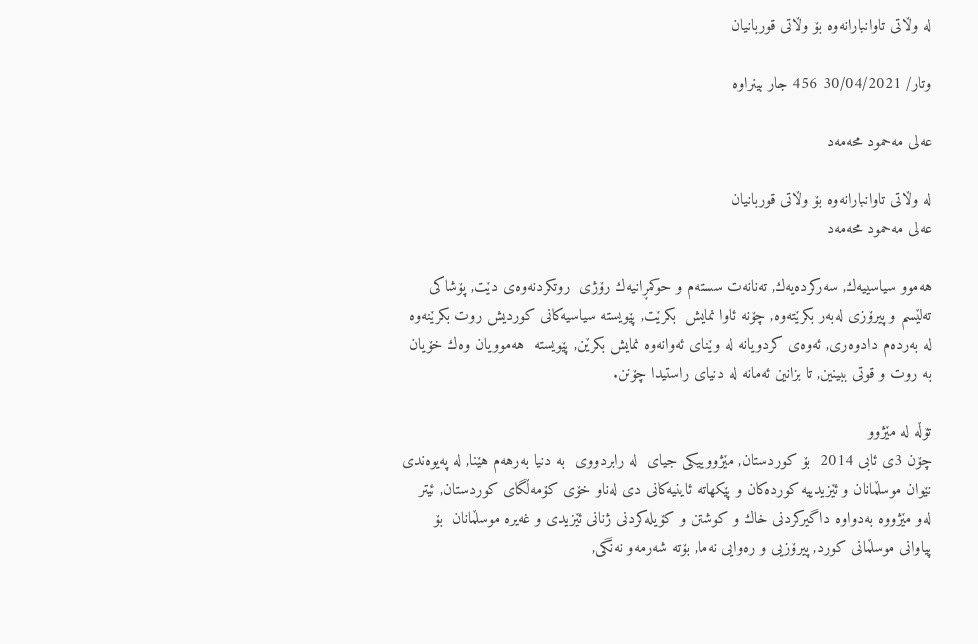له‌ وڵاتی تاوانبارانه‌وه‌ بۆ وڵاتی قوربانیان

وتار/ 30/04/2021 456 جار بینراوە

عەلی مەحمود محەمەد

له‌ وڵاتی تاوانبارانه‌وه‌ بۆ وڵاتی قوربانیان
عه‌لی مه‌حمود محه‌مه‌د

هه‌موو سیاسییه‌ك, سه‌ركرده‌یه‌ك, ته‌نانه‌ت سسته‌م و حوكمڕانیه‌ك رۆژی  روتكردنه‌وه‌ی دێت, پۆشاكی ته‌لێسم و پیرۆزی له‌به‌ر بكرێته‌وه‌, چۆنه‌ ئاوا نمایش  بكرێت, پێویسته‌ سیاسیه‌كانی كوردیش روت بكرێنه‌وه‌ له‌ به‌رده‌م دادوه‌ری, ئه‌وه‌ی كردویانه‌ له‌ وێنای ئه‌وانه‌وه‌ نمایش بكرێن, پێویسته‌  هه‌موویان وه‌ك خۆیان به‌ روت و قوتی ببینین, تا بزانین ئه‌مانه‌ له‌ دنیای راستیدا چۆنن.

تۆڵه‌ له‌ مێژوو
چۆن 3ی ئابی 2014  بۆ كوردستان, مێژووییكی جیای  له‌ رابردووی  به‌ دنیا به‌رهه‌م هێنا, له‌ په‌یوه‌ندی نێوان موسڵمانان و ئێزیدییه‌ كورده‌كان و پێكهاته‌ ئاینیه‌كانی دی له‌ناو خۆی كۆمه‌ڵگای كوردستان, ئیتر له‌و مێژووه‌ به‌دواوه‌ داگیركردنی خاك و كوشتن و كۆیله‌كردنی ژنانی ئێزیدی و غه‌یره‌ موسڵمانان  بۆ پیاوانی موسڵمانی كورد, پیرۆزیی و ره‌وایی نه‌ما, بۆته‌ شه‌رمه‌و نه‌نگی,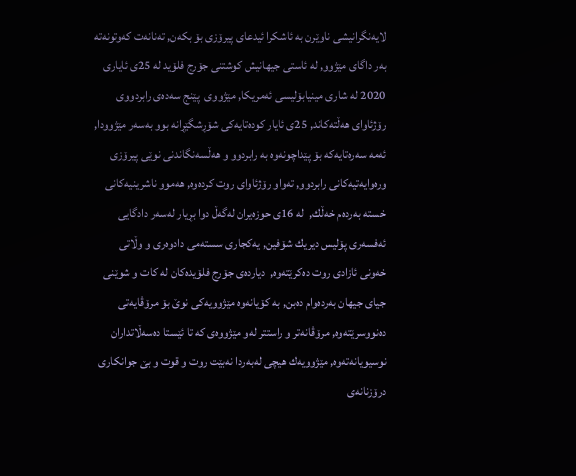لایه‌نگرانیشی ناوێرن به‌ ئاشكرا ئیدعای پیرۆزی بۆ بكه‌ن, ته‌نانه‌ت كه‌وتونه‌ته‌ به‌ر داگای مێژوو, له‌ ئاستی جیهانیش كوشتنی جۆرج فلۆید له‌ 25ی ئایاری 2020 له‌ شاری مینیابۆلیسی ئه‌مریكا, مێژووی  پێنج سه‌ده‌ی رابردووی رۆژئاوای هه‌ڵته‌كاند, 25ی ئایار كوده‌تایه‌كی شۆڕشگێڕانه‌ بوو به‌سه‌ر مێژوودا, ئه‌مه‌ سه‌ره‌تایه‌كه‌ بۆ پێداچونه‌وه‌ به‌ رابردوو و هه‌ڵسه‌نگاندنی نوێی پیرۆزی وره‌وایه‌تیه‌كانی رابردوو, ته‌واو رۆژئاوای روت كرده‌وه‌, هه‌موو ناشرینیه‌كانی خسته‌ به‌رده‌م خه‌ڵك,  له‌ 16ی حوزه‌یران له‌گه‌ڵ دوا بڕیار له‌سه‌ر دادگایی ئه‌فسه‌ری پۆلیس دیریك شۆفین, یه‌كجاری سسته‌می دادوه‌ری و وڵاتی خه‌ونی ئازادی روت ده‌كرێته‌وه‌,  دیارده‌ی جۆرج فلۆیده‌كان له‌ كات و شوێنی جیای جیهان به‌رده‌وام ده‌بن, به‌ كۆیانه‌وه‌ مێژوویه‌كی نوێ بۆ مرۆڤایه‌تی ده‌نووسرێته‌وه‌, مرۆڤانه‌تر و راستتر له‌و مێژووه‌ی كه‌ تا ئێستا ده‌سه‌ڵاتداران نوسیویانه‌ته‌وه‌, مێژوویه‌ك هیچی له‌به‌ردا نه‌بێت روت و قوت و بێ جوانكاری درۆزنانه‌ی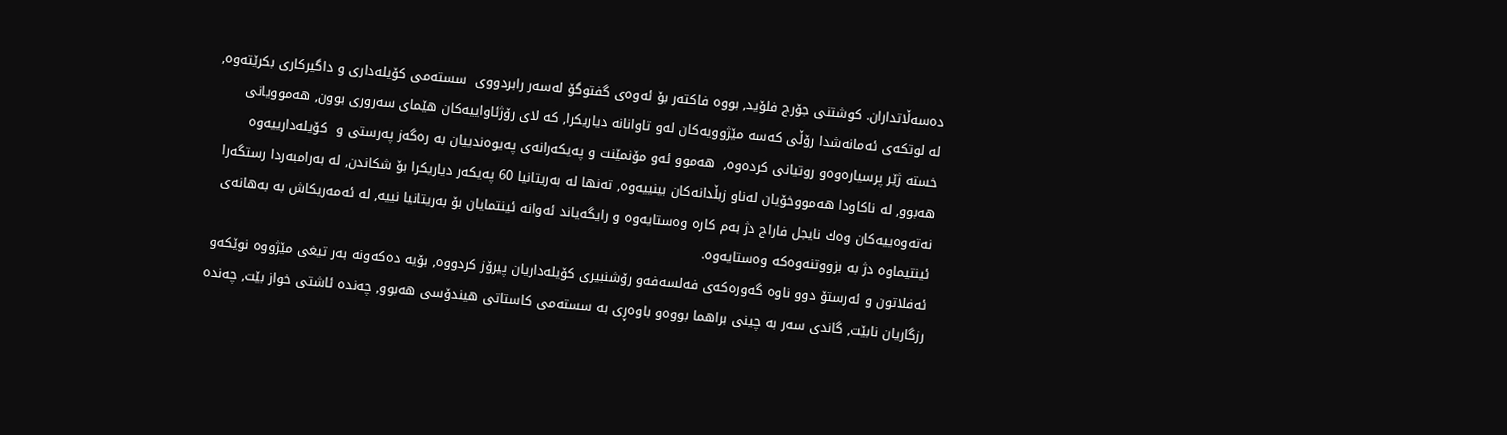ده‌سه‌ڵاتداران. كوشتنی جۆرج فلۆید, بووه‌ فاكته‌ر بۆ ئه‌وه‌ی گفتوگۆ له‌سه‌ر رابردووی  سسته‌می كۆیله‌داری و داگیركاری بكرێته‌وه‌, له‌ لوتكه‌ی ئه‌مانه‌شدا رۆڵی كه‌سه‌ مێژوویه‌كان له‌و تاوانانه‌ دیاریكرا, كه‌ لای رۆژئاواییه‌كان هێمای سه‌روری بوون, هه‌موویانی خسته‌ ژێر پرسیاره‌وه‌و روتیانی كرده‌وه‌,  هه‌موو ئه‌و مۆنمێنت و په‌یكه‌رانه‌ی په‌یوه‌ندییان به‌ ره‌گه‌ز په‌رستی و  كۆیله‌دارییه‌وه‌ هه‌بوو, له‌ ناكاودا هه‌مووخۆیان له‌ناو زبڵدانه‌كان بینییه‌وه‌, ته‌نها له‌ به‌ریتانیا 60 په‌یكه‌ر دیاریكرا بۆ شكاندن, له‌ به‌رامبه‌ردا رستگه‌را نه‌ته‌وه‌ییه‌كان وه‌ك نایجل فاراج دژ به‌م كاره‌ وه‌ستایه‌وه‌ و رایگه‌یاند ئه‌وانه‌ ئینتمایان بۆ به‌ریتانیا نییه‌, له‌ ئه‌مه‌ریكاش به‌ به‌هانه‌ی ئینتیماوه‌ دژ به‌ بزووتنه‌وه‌كه‌ وه‌ستایه‌وه‌.
ئه‌فلاتون و ئه‌رستۆ دوو ناوه‌ گه‌وره‌كه‌ی فه‌لسه‌فه‌و رۆشنبیری كۆیله‌داریان پیرۆز كردووه‌, بۆیه‌ ده‌كه‌ونه‌ به‌ر تیغی مێژووه‌ نوێكه‌و رزگاریان نابێت, گاندی سه‌ر به‌ چینی براهما بووه‌و باوه‌ڕی به‌ سسته‌می كاستاتی هیندۆسی هه‌بوو, چه‌نده‌ ئاشتی خواز بێت, چه‌نده‌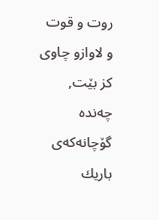روت و قوت و لاوازو چاوی كز بێت, چه‌نده‌ گۆچانه‌كه‌ی باریك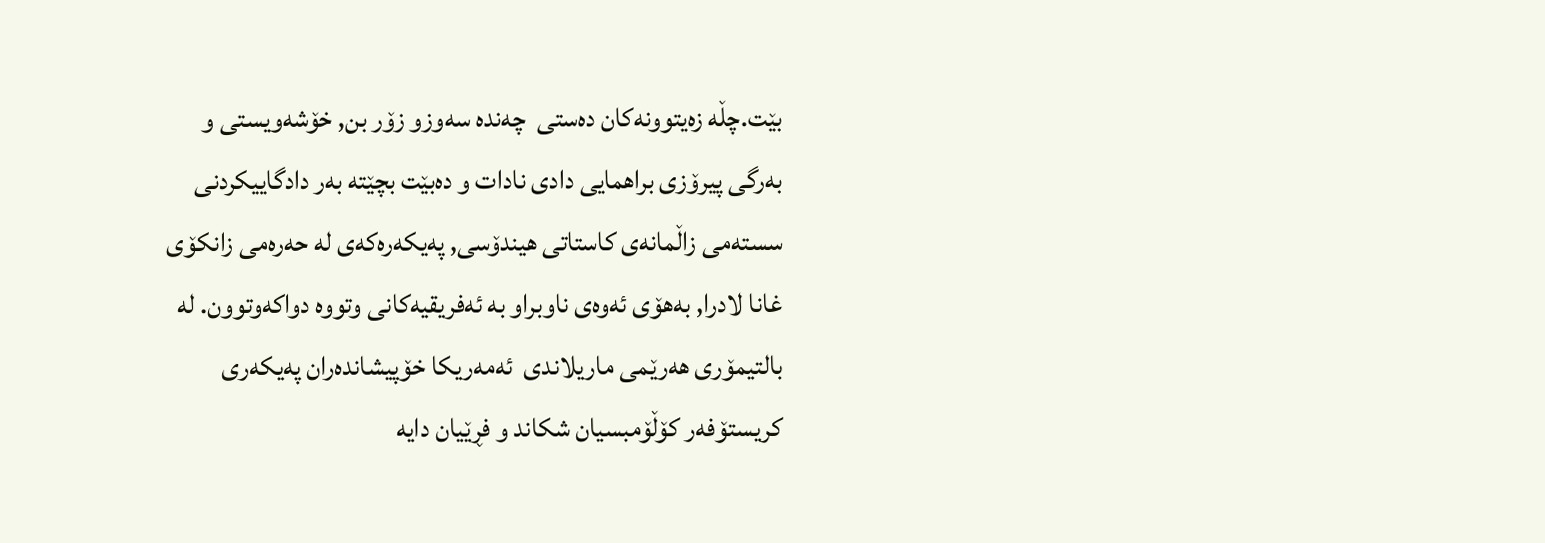بێت.چڵه‌ زه‌یتوونه‌كان ده‌ستی  چه‌نده‌ سه‌وزو زۆر بن, خۆشه‌ویستی و به‌رگی پیرۆزی براهمایی دادی نادات و ده‌بێت بچێته‌ به‌ر دادگاییكردنی  سسته‌می زاڵمانه‌ی كاستاتی هیندۆسی, په‌یكه‌ره‌كه‌ی له‌ حه‌ره‌می زانكۆی غانا لادرا, به‌هۆی ئه‌وه‌ی ناوبراو به‌ ئه‌فریقیه‌كانی وتووه‌ دواكه‌وتوون. له‌ بالتیمۆری هه‌رێمی ماریلاندی  ئه‌مه‌ریكا خۆپیشانده‌ران په‌یكه‌ری كریستۆفه‌ر كۆڵۆمبسیان شكاند و فڕێیان دایه‌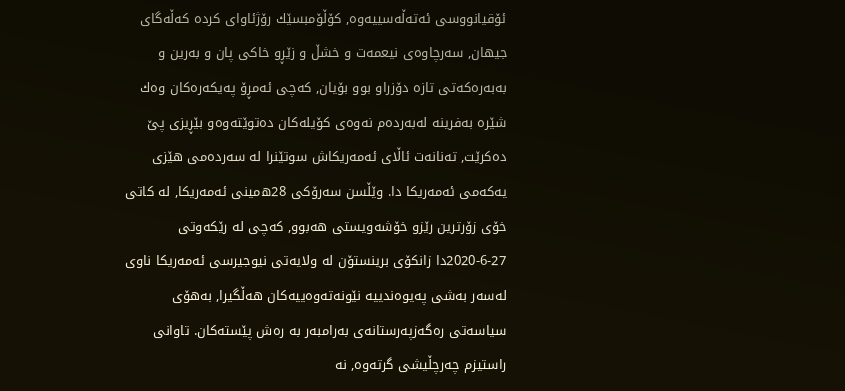ئۆقیانووسی ئه‌ته‌ڵه‌سییه‌وه‌, كۆڵۆمبسێك رۆژئاوای كرده‌ كه‌ڵه‌گای جیهان, سه‌رچاوه‌ی نیعمه‌ت و خشڵ و زێڕو خاكی پان و به‌رین و به‌به‌ره‌كه‌تی تازه‌ دۆزراو بوو بۆیان, كه‌چی ئه‌مڕۆ په‌یكه‌ره‌كان وه‌ك شێره‌ به‌فرینه‌ له‌به‌رده‌م نه‌وه‌ی كۆیله‌كان ده‌توێته‌وه‌و بێڕیزی پێ ده‌كرێت, ته‌نانه‌ت ئاڵای ئه‌مه‌ریكاش سوتێنرا له‌ سه‌رده‌می هێزی یه‌كه‌می ئه‌مه‌ریكا دا. وێڵسن سه‌رۆكی 28ه‌مینی ئه‌مه‌ریكا, له‌ كاتی خۆی زۆرترین رێزو خۆشه‌ویستی هه‌بوو, كه‌چی له‌ رێكه‌وتی 27-6-2020دا زانكۆی برینستۆن له‌ ولایه‌تی نیوجیرسی ئه‌مه‌ریكا ناوی له‌سه‌ر به‌شی په‌یوه‌ندییه‌ نێونه‌ته‌وه‌ییه‌كان هه‌ڵگیرا, به‌هۆی سیاسه‌تی ره‌گه‌زپه‌رستانه‌ی به‌رامبه‌ر به‌ ره‌ش پێسته‌كان. تاوانی راستیزم چه‌رچڵیشی گرته‌وه‌, نه‌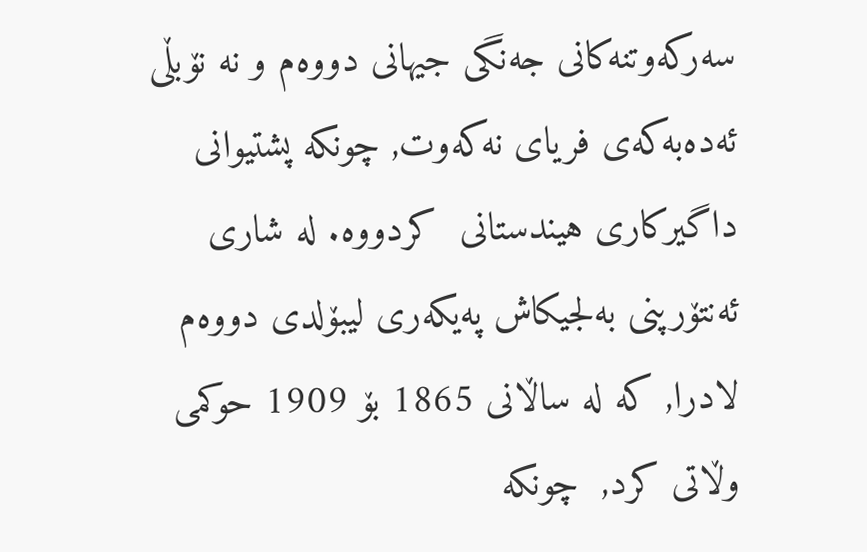سه‌ركه‌وتنه‌كانی جه‌نگی جیهانی دووه‌م و نه‌ نۆبڵی ئه‌ده‌به‌كه‌ی فریای نه‌كه‌وت, چونكه‌ پشتیوانی داگیركاری هیندستانی  كردووه‌. له‌ شاری ئه‌نتۆرپنی به‌لجیكاش په‌یكه‌ری لیبۆلدی دووه‌م  لادرا, كه‌ له‌ ساڵانی 1865 بۆ 1909 حوكمی وڵاتی كرد,  چونكه‌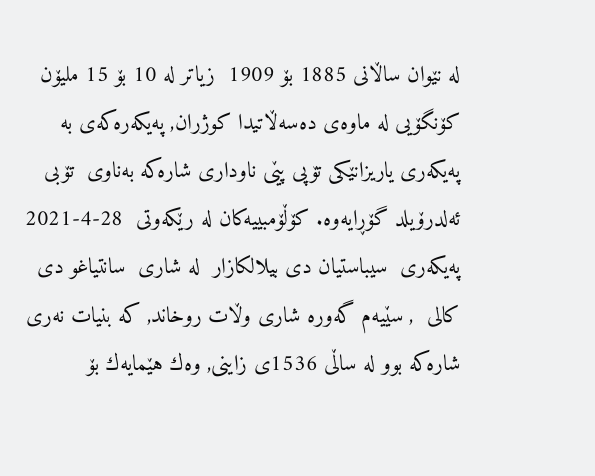له‌ نێوان ساڵانی 1885 بۆ 1909  زیاتر له‌ 10 بۆ 15 ملیۆن كۆنگۆیی له‌ ماوه‌ی ده‌سه‌ڵاتیدا كوژران, په‌یكه‌ره‌كه‌ی به‌ په‌یكه‌ری یاریزانێكی تۆپی پێی ناوداری شاره‌كه‌ به‌ناوی  تۆبی ئه‌لدرۆیلد گۆڕایه‌وه‌. كۆڵۆمبییه‌كان له‌ رێكه‌وتی  28-4-2021 په‌یكه‌ری  سیباستیان دی بیلالكازار  له‌ شاری  سانتیاغو دی كالی  , سێیه‌م گه‌وره‌ شاری وڵات روخاند, كه‌ بنیات نه‌ری شاره‌كه‌ بوو له‌ ساڵی 1536ی زاینی, وه‌ك هێمایه‌ك بۆ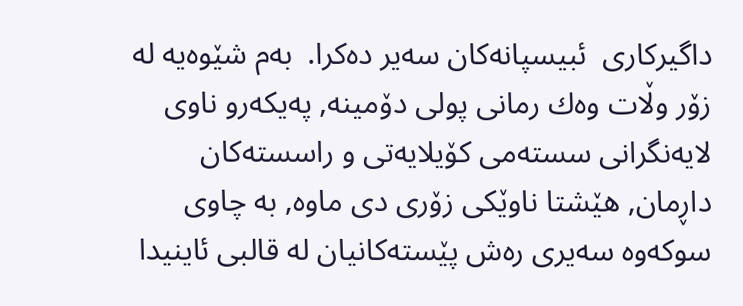داگیركاری  ئبیسپانه‌كان سه‌یر ده‌كرا.  به‌م شێوه‌یه‌ له‌ زۆر وڵات وه‌ك رمانی پولی دۆمینه‌, په‌یكه‌رو ناوی لایه‌نگرانی سسته‌می كۆیلایه‌تی و راسسته‌كان داڕمان, هێشتا ناوێكی زۆری دی ماوه‌, به‌ چاوی سوكه‌وه‌ سه‌یری ره‌ش پێسته‌كانیان له‌ قالبی ئاینیدا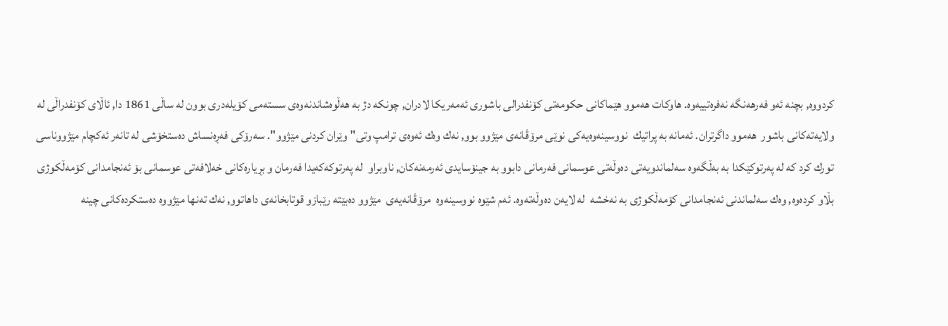كردووه‌, بچنه‌ ئه‌و فه‌رهه‌نگه‌ نه‌فره‌تییه‌وه‌. هاوكات هه‌موو هێماكانی حكومه‌تی كۆنفدرالی باشوری ئه‌مه‌ریكا لادران, چونكه‌ دژ به‌ هه‌ڵوه‌شاندنه‌وه‌ی سسته‌می كۆیله‌دری بوون له‌ ساڵی 1861 دا, ئاڵای كۆنفدراڵی له‌ ولایه‌ته‌كانی باشور  هه‌موو داگرتران. ئه‌مانه‌ به‌ پراتیك  نووسینه‌وه‌یه‌كی نوێی مرۆڤانه‌ی مێژوو بوو, نه‌ك وه‌ك ئه‌وه‌ی ترامپ وتی" وێران كردنی مێژوو". سه‌رۆكی فه‌ڕه‌نساش ده‌ستخۆشی له‌ تانه‌ر ئه‌كچام مێژووناسی تورك كرد كه‌ له‌ په‌رتوكێكدا به‌ به‌ڵگه‌وه‌ سه‌لماندویه‌تی ده‌وڵه‌تی عوسمانی فه‌رمانی دابوو به‌ جینۆسایدی ئه‌رمه‌نه‌كان, ناوبراو  له‌ په‌رتوكه‌كه‌یدا فه‌رمان و بڕیاره‌كانی خه‌لافه‌تی عوسمانی بۆ ئه‌نجامدانی كۆمه‌ڵكوژی بڵاو كرده‌وه‌, وه‌ك سه‌لماندنی ئه‌نجامدانی كۆمه‌ڵكوژی به‌ نه‌خشه‌  له‌ لایه‌ن ده‌وڵه‌ته‌وه‌. ئه‌م شێوه‌ نووسینه‌وه‌  مرۆڤانه‌یه‌ی  مێژوو ده‌بێته‌ رێبازو قوتابخانه‌ی داهاتوو, نه‌ك ته‌نها مێژووه‌ ده‌ستكرده‌كانی چینه‌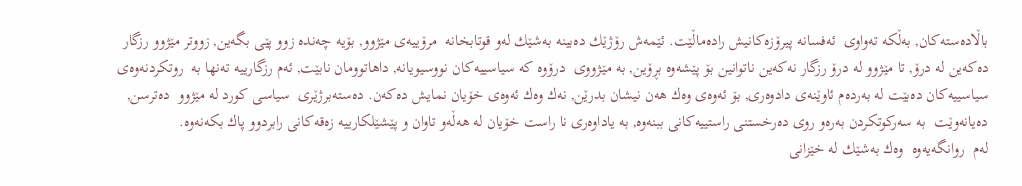باڵاده‌سته‌كان, به‌ڵكه‌ ته‌واوی  ئه‌فسانه‌ پیرۆزه‌كانیش راده‌ماڵێت. ئێمه‌ش رۆژێك ده‌بینه‌ به‌شێك له‌و قوتابخانه‌  مرۆییه‌ی مێژوو, بۆیه‌ چه‌نده‌ زوو پێی بگه‌ین, زووتر مێژوو رزگار ده‌كه‌ین له‌ درۆ, تا مێژوو له‌ درۆ رزگار نه‌كه‌ین ناتوانین بۆ پێشه‌وه‌ بڕۆین, به‌ مێژووی  درۆوه‌ كه‌ سیاسییه‌كان نووسیویانه‌, داهاتوومان نابێت, ئه‌م رزگارییه‌ ته‌نها به‌  روتكردنه‌وه‌ی  سیاسییه‌كان ده‌بێت له‌ به‌رده‌م ئاوێنه‌ی دادوه‌ری, بۆ ئه‌وه‌ی وه‌ك هه‌ن نیشان بدرێن, نه‌ك وه‌ك ئه‌وه‌ی خۆیان نمایش ده‌كه‌ن. ده‌سته‌برژێری  سیاسی كورد له‌ مێژوو  ده‌ترسن, ده‌یانه‌وێت  به‌ سه‌ركوتكردن به‌ره‌و روی ده‌رخستنی راستییه‌كانی ببنه‌وه‌, به‌ یاداوه‌ری نا راست خۆیان له‌ هه‌ڵه‌و تاوان و پێشێلكارییه‌ زه‌قه‌كانی رابردوو پاك بكه‌نه‌وه‌.
له‌م  روانگه‌یه‌وه‌  وه‌ك به‌شێك له‌ خێزانی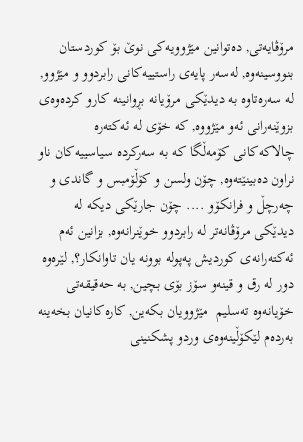مرۆڤایه‌تی, ده‌توانین مێژوویه‌كی نوێ بۆ كوردستان بنووسینه‌وه‌, له‌سه‌ر پایه‌ی راستییه‌كانی رابردوو و مێژوو, له‌ سه‌ره‌تاوه‌ به‌ دیدێكی مرۆیانه‌ بڕوانینه‌ كارو كرده‌وه‌ی بزوێنه‌رانی ئه‌و مێژووه‌, كه‌ خۆی له‌ ئه‌كته‌ره‌ چالاكه‌كانی كۆمه‌ڵگا كه‌ به‌ سه‌ركرده‌ سیاسییه‌كان ناو نراون ده‌بینێته‌وه‌, چۆن ولسن و كۆڵۆمبس و گاندی و چه‌رچڵ و فرانكۆو .... چۆن جارێكی دیكه‌ له‌ دیدێكی مرۆڤانه‌تر له‌ رابردوو خوێنرانه‌وه‌, بزانین ئه‌م ئه‌كته‌رانه‌ی كوردیش په‌پوله‌ بوونه‌ یان تاوانكار؟, لێره‌وه‌ دور له‌ رق و قینه‌و سۆز بۆی بچین, به‌ حه‌قیقه‌تی خۆیانه‌وه‌ ته‌سلیم  مێژوویان بكه‌ین, كاره‌كانیان بخه‌ینه‌ به‌رده‌م لێكۆڵینه‌وه‌ی وردو پشكنینی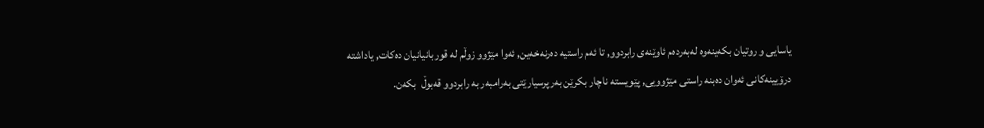یاسایی و روتیان بكه‌ینه‌وه‌ له‌به‌رده‌م ئاوێنه‌ی رابردوو, تا ئه‌م راستیه‌ ده‌رنه‌خه‌ین, ئه‌وا مێژوو زوڵم له‌ قوربانیانیان ده‌كات, یاداشته‌ درۆیینه‌كانی ئه‌وان ده‌بنه‌ راستی مێژوویی, پێویسته‌ ناچار بكرێن به‌رپرسیارێتی به‌رامبه‌ر به‌ رابردوو قه‌بوڵ  بكه‌ن.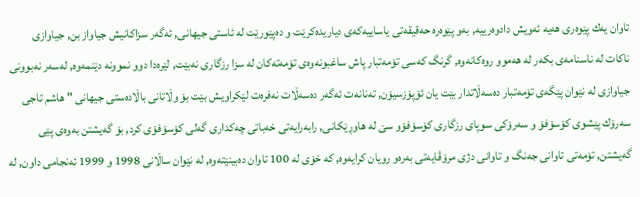تاوان یه‌ك پێوه‌ری هه‌یه‌ ئه‌ویش دادوه‌رییه‌, به‌و پێوه‌ره‌ حه‌قیقه‌تی یاساییه‌كه‌ی دیاریده‌كرێت و ده‌پێورێت له‌ ئاستی جیهانی, ئه‌گه‌ر سزاكانیش جیاواز بن, جیاوازی ناكات له‌ ناسنامه‌ی بكه‌ر له‌ هه‌موو روه‌كانه‌وه‌, گرنگ كه‌سی تۆمه‌تبار پاش ساغبونه‌وه‌ی تۆمه‌ته‌كان له‌ سزا رزگاری نه‌بێت, لێره‌دا دوو نموونه‌ دێنمه‌وه‌, له‌سه‌ر نه‌بوونی جیاوازی له‌ نێوان پێگه‌ی تۆمه‌تبار ده‌سه‌ڵاتدار بێت یان ئۆپۆزسیۆن, ته‌نانه‌ت ئه‌گه‌ر ده‌سه‌ڵات نه‌فره‌ت لێكراویش بێت بۆ وڵاتانی باڵاده‌ستی جیهانی " هاشم تاجی سه‌رۆك پێشوی كۆسۆفۆ و سه‌رۆكی سوپای رزگاری كۆسۆفۆو سێ له‌ هاوڕێكانی, رابه‌رایه‌تی خه‌باتی چه‌كداری گه‌لی كۆسۆفۆی كرد, بۆ گه‌یشتن به‌وه‌ی پێی گه‌یشتن, تۆمه‌تی تاوانی جه‌نگ و تاوانی دژی مرۆڤایه‌تی به‌ره‌و رویان كرایه‌وه‌, كه‌ خۆی له‌ 100 تاوان ده‌بینێته‌وه‌, له‌ نێوان ساڵانی 1998 و 1999 ئه‌نجامی داون, له‌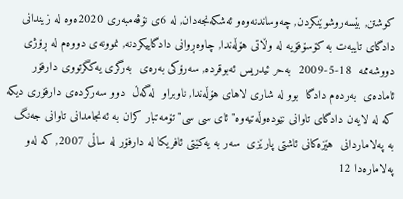كوشتن, بێسه‌روشوێنكردن, چه‌وساندنه‌وه‌و ئه‌شكه‌نجه‌دان, له‌ 6ی نۆڤه‌مبه‌ری 2020ه‌وه‌ له‌ زیندانی دادگای تایبه‌ت به‌ كۆسۆفۆیه‌ له‌ وڵاتی هۆڵه‌ندا, چاوه‌ڕوانی دادگاییكردنه‌, نموونه‌ی دووه‌م له‌ ڕۆژی دووشه‌ممه‌  18-5-2009  به‌حر ئیدریس ئه‌بوقرده‌, سه‌رۆكی به‌ره‌ی  به‌رگری یه‌كگرتووی دارفۆر  ئاماده‌ی  به‌رده‌م دادگا  بوو له‌ شاری لاهای هۆڵه‌ندا, ناوبراو  له‌گه‌ڵ  دوو سه‌ركرده‌ی دارفۆری دیكه‌ كه‌ له‌ لایه‌ن دادگای تاوانی نێوده‌وڵه‌تیه‌وه‌" ئای سی سی" تۆمه‌تبار كران به‌ ئه‌نجامدانی تاوانی جه‌نگ به‌ په‌لاماردانی  هێزه‌كانی ئاشتی پارێزی  سه‌ر به‌ یه‌كێتی ئافریكا له‌ دارفۆر له‌ ساڵی 2007, كه‌ له‌و په‌لاماره‌دا 12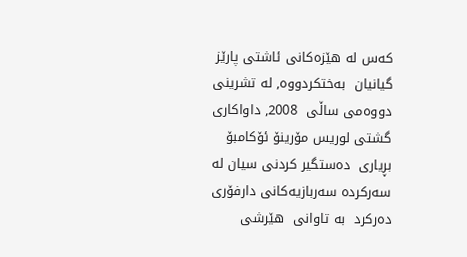كه‌س له‌ هێزه‌كانی ئاشتی پارێز گیانیان  به‌ختكردووه‌, له‌ تشرینی   دووه‌می ساڵی  2008, داواكاری گشتی لوریس مۆرینۆ ئۆكامبۆ بڕیاری  ده‌ستگیر كردنی سیان له‌ سه‌ركرده‌ سه‌ربازیه‌كانی دارفۆری  ده‌ركرد  به‌ تاوانی  هێرشی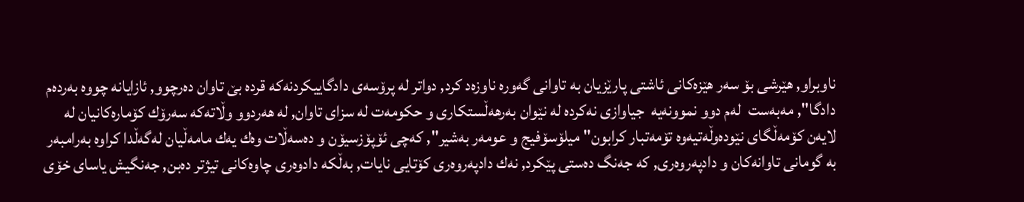ناوبراو, هێرشی بۆ سه‌ر هێزه‌كانی ئاشتی پارێزیان به‌ تاوانی گه‌وره‌ ناوزه‌د كرد, دواتر له‌ پرۆسه‌ی دادگاییكردنه‌كه‌ قرده‌ بێ تاوان ده‌رچوو, ئازایانه‌ چووه‌ به‌رده‌م دادگا", مه‌به‌ست  له‌م دوو نموونه‌یه‌  جیاوازی نه‌كرده‌ له‌ نێوان به‌رهه‌ڵستكاری و حكومه‌ت له‌ سزای تاوان, له‌ هه‌ردوو وڵاته‌كه‌ سه‌رۆك كۆماره‌كانیان له‌ لایه‌ن كۆمه‌ڵگای نێوده‌وڵه‌تیه‌وه‌ تۆمه‌تبار كرابون" میلۆسۆفیج و عومه‌ر به‌شیر", كه‌چی ئۆپۆزسیۆن و ده‌سه‌ڵات وه‌ك یه‌ك مامه‌ڵیان له‌گه‌ڵدا كراوه‌ به‌رامبه‌ر به‌ گومانی تاوانه‌كان و دادپه‌روه‌ری, كه‌ جه‌نگ ده‌ستی پێكرد, نه‌ك دادپه‌روه‌ری كۆتایی نایات, به‌ڵكه‌ دادوه‌ری چاوه‌كانی تیژتر ده‌بن, جه‌نگیش یاسای خۆی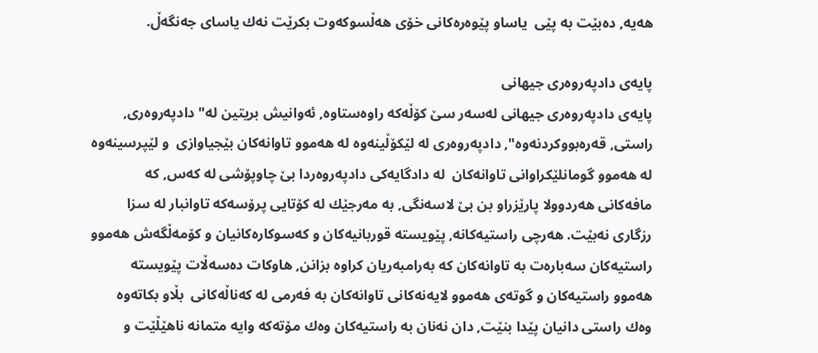هه‌یه‌, ده‌بێت به‌ پێی  یاساو پێوه‌ره‌كانی خۆی هه‌ڵسوكه‌وت بكرێت نه‌ك یاسای جه‌نگه‌ڵ.

پایه‌ی دادپه‌روه‌ری جیهانی
پایه‌ی دادپه‌روه‌ری جیهانی له‌سه‌ر سێ كۆڵه‌كه‌ راوه‌ستاوه‌, ئه‌وانیش بریتین له‌" دادپه‌روه‌ری, راستی, قه‌ره‌بووكردنه‌وه‌", دادپه‌روه‌ری له‌ لێكۆڵینه‌وه‌ له‌ هه‌موو تاوانه‌كان بێجیاوازی  و لێپرسینه‌وه‌ له‌ هه‌موو گومانلێكراوانی تاوانه‌كان  له‌ دادگایه‌كی دادپه‌روه‌ردا بێ چاوپۆشی له‌ كه‌س, كه‌ مافه‌كانی هه‌ردوولا پارێزراو بن بێ لاسه‌نگی, به‌ مه‌رجێك له‌ كۆتایی پرۆسه‌كه‌ تاوانبار له‌ سزا رزگاری نه‌بێت. هه‌رچی راستیه‌كانه‌, پێویسته‌ قوربانیه‌كان و كه‌سوكاره‌كانیان و كۆمه‌ڵگه‌ش هه‌موو راستیه‌كان سه‌باره‌ت به‌ تاوانه‌كان كه‌ به‌رامبه‌ریان كراوه‌ بزانن, هاوكات ده‌سه‌ڵات پێویسته‌ هه‌موو راستیه‌كان و گوته‌ی هه‌موو لایه‌نه‌كانی تاوانه‌كان به‌ فه‌رمی له‌ كه‌ناڵه‌كانی  بڵاو بكاته‌وه‌ وه‌ك راستی دانیان پێدا بنێت, دان نه‌نان به‌ راستیه‌كان وه‌ك مۆته‌كه‌ وایه‌ متمانه‌ ناهێڵێت و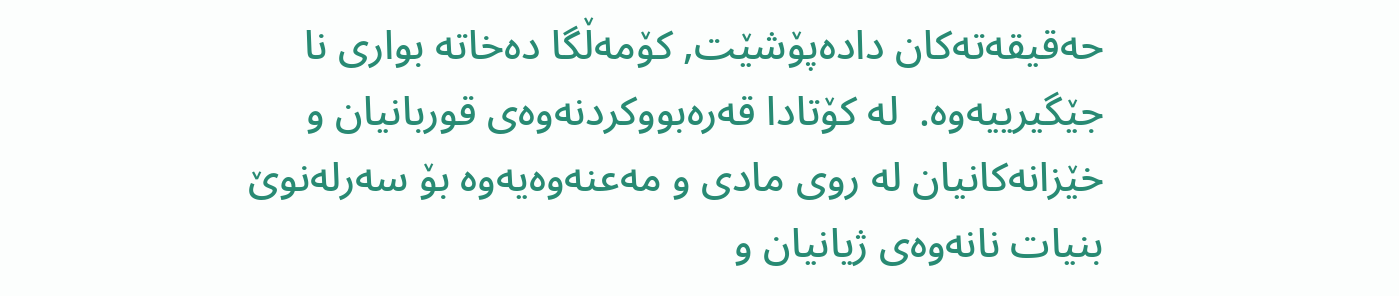حه‌قیقه‌ته‌كان داده‌پۆشێت, كۆمه‌ڵگا ده‌خاته‌ بواری نا جێگیرییه‌وه‌.  له‌ كۆتادا قه‌ره‌بووكردنه‌وه‌ی قوربانیان و خێزانه‌كانیان له‌ روی مادی و مه‌عنه‌وه‌یه‌وه‌ بۆ سه‌رله‌نوێ  بنیات نانه‌وه‌ی ژیانیان و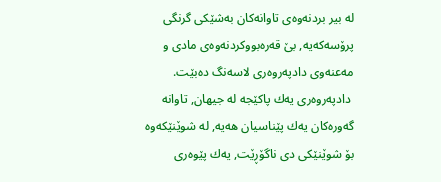له‌ بیر بردنه‌وه‌ی تاوانه‌كان به‌شێكی گرنگی پرۆسه‌كه‌یه‌, بێ قه‌ره‌بووكردنه‌وه‌ی مادی و مه‌عنه‌وی دادپه‌روه‌ری لاسه‌نگ ده‌بێت.
 دادپه‌روه‌ری یه‌ك پاكێجه‌ له‌ جیهان, تاوانه‌ گه‌وره‌كان یه‌ك پێناسیان هه‌یه‌, له‌ شوێنێكه‌وه‌ بۆ شوێنێكی دی ناگۆڕێت, یه‌ك پێوه‌ری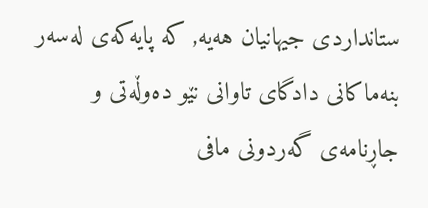ستانداردی جیهانیان هه‌یه‌, كه‌ پایه‌كه‌ی له‌سه‌ر بنه‌ماكانی دادگای تاوانی نێو ده‌وڵه‌تی و جاڕنامه‌ی گه‌ردونی مافی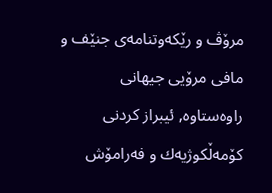مرۆڤ و رێكه‌وتنامه‌ی جنێف و مافی مرۆیی جیهانی راوه‌ستاوه‌, ئیبراز كردنی كۆمه‌ڵكوژیه‌ك و فه‌رامۆش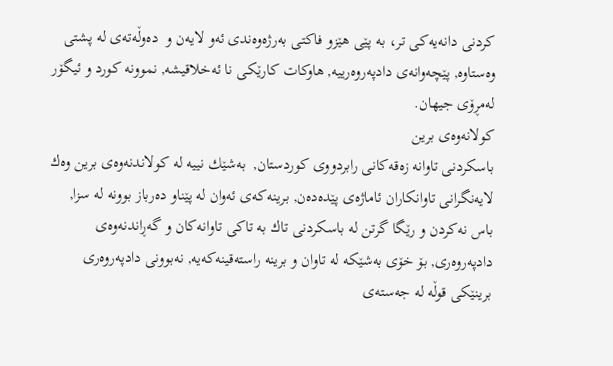كردنی دانه‌یه‌كی تر، به‌ پێی هێزو فاكتی به‌رژه‌وه‌ندی ئه‌و لایه‌ن و  ده‌وڵه‌ته‌ی له‌ پشتی وه‌ستاوه‌, پێچه‌وانه‌ی دادپه‌روه‌رییه‌, هاوكات كارێكی نا ئه‌خلاقیشه‌, نموونه‌ كورد و ئیگۆر له‌مڕۆی جیهان.
كولانه‌وه‌ی برین
باسكردنی تاوانه‌ زه‌قه‌كانی رابردووی كوردستان,  به‌شێك نییه‌ له‌ كولاندنه‌وه‌ی برین وه‌ك لایه‌نگرانی تاوانكاران ئاماژه‌ی پێده‌ده‌ن, برینه‌كه‌ی ئه‌وان له‌ پێناو ده‌رباز بوونه‌ له‌ سزا, باس نه‌كردن و رێگا گرتن له‌ باسكردنی تاك به‌ تاكی تاوانه‌كان و گه‌ڕاندنه‌وه‌ی دادپه‌روه‌ری, بۆ خۆی به‌شێكه‌ له‌ تاوان و برینه‌ راسته‌قینه‌كه‌یه‌, نه‌بوونی دادپه‌روه‌ری برینێكی قوڵه‌ له‌ جه‌سته‌ی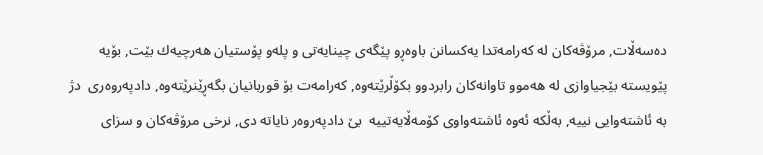ده‌سه‌ڵات, مرۆڤه‌كان له‌ كه‌رامه‌تدا یه‌كسانن باوه‌ڕو پێگه‌ی چینایه‌تی و پله‌و پۆستیان هه‌رچیه‌ك بێت, بۆیه‌ پێویسته‌ بێجیاوازی له‌ هه‌موو تاوانه‌كان رابردوو بكۆڵرێته‌وه‌, كه‌رامه‌ت بۆ قوربانیان بگه‌ڕێنرێته‌وه‌, دادپه‌روه‌ری  دژ به‌ ئاشته‌وایی نییه‌, به‌ڵكه‌ ئه‌وه‌ ئاشته‌واوی كۆمه‌ڵایه‌تییه‌  بێ دادپه‌روه‌ر نایاته‌ دی, نرخی مرۆڤه‌كان و سزای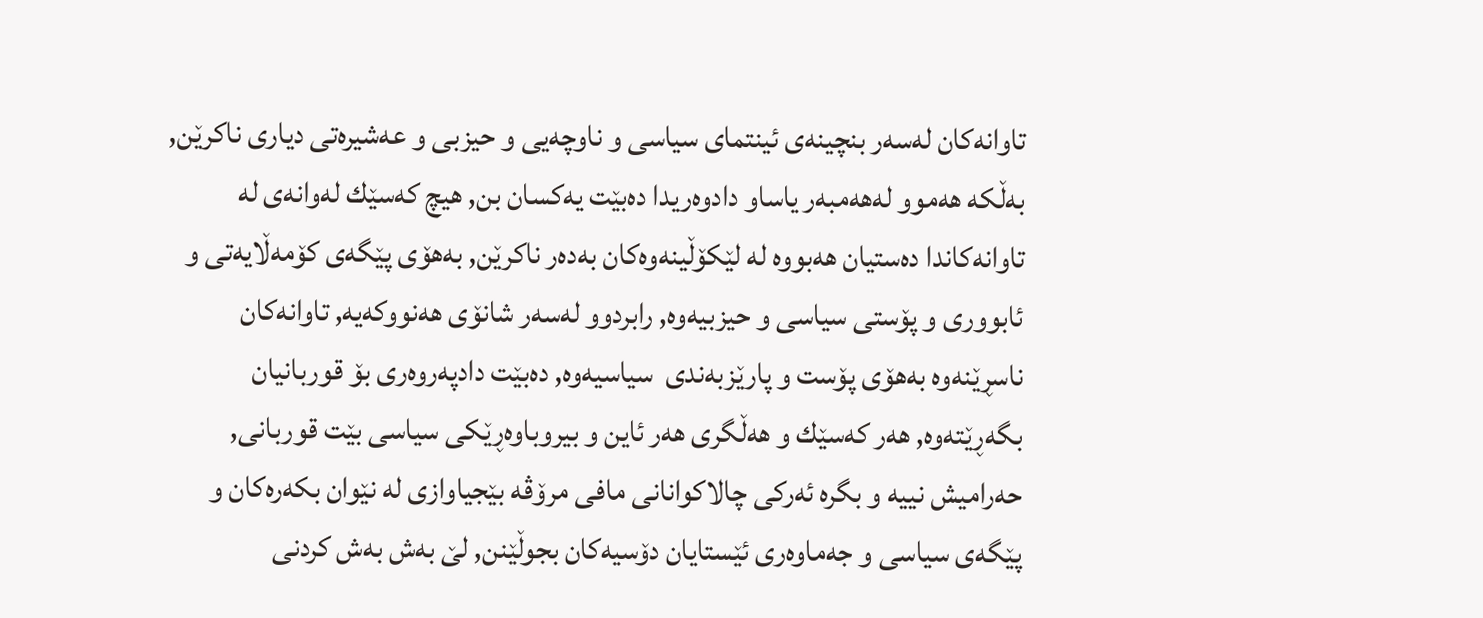تاوانه‌كان له‌سه‌ر بنچینه‌ی ئینتمای سیاسی و ناوچه‌یی و حیزبی و عه‌شیره‌تی دیاری ناكرێن, به‌ڵكه‌ هه‌موو له‌هه‌مبه‌ر یاساو دادوه‌ریدا ده‌بێت یه‌كسان بن, هیچ كه‌سێك له‌وانه‌ی له‌ تاوانه‌كاندا ده‌ستیان هه‌بووه‌ له‌ لێكۆڵینه‌وه‌كان به‌ده‌ر ناكرێن, به‌هۆی پێگه‌ی كۆمه‌ڵایه‌تی و ئابووری و پۆستی سیاسی و حیزبیه‌وه‌, رابردوو له‌سه‌ر شانۆی هه‌نووكه‌یه‌, تاوانه‌كان ناسڕێنه‌وه‌ به‌هۆی پۆست و پارێزبه‌ندی  سیاسیه‌وه‌, ده‌بێت دادپه‌روه‌ری بۆ قوربانیان بگه‌ڕێته‌وه‌, هه‌ر كه‌سێك و هه‌ڵگری هه‌ر ئاین و بیروباوه‌ڕێكی سیاسی بێت قوربانی, حه‌رامیش نییه‌ و بگره‌ ئه‌ركی چالاكوانانی مافی مرۆڤه‌ بێجیاوازی له‌ نێوان بكه‌ره‌كان و پێگه‌ی سیاسی و جه‌ماوه‌ری ئێستایان دۆسیه‌كان بجوڵێنن, لێ به‌ش به‌ش كردنی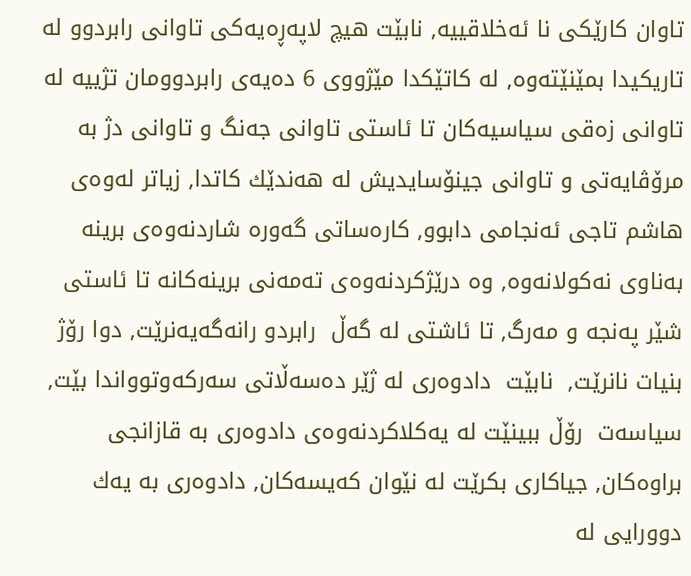تاوان كارێكی نا ئه‌خلاقییه‌, نابێت هیچ لاپه‌ڕه‌یه‌كی تاوانی رابردوو له‌ تاریكیدا بمێنێته‌وه‌, له‌ كاتێكدا مێژووی 6 ده‌یه‌ی رابردوومان تژییه‌ له‌ تاوانی زه‌قی سیاسیه‌كان تا ئاستی تاوانی جه‌نگ و تاوانی دژ به‌ مرۆڤایه‌تی و تاوانی جینۆسایدیش له‌ هه‌ندێك كاتدا, زیاتر له‌وه‌ی  هاشم تاجی ئه‌نجامی دابوو, كاره‌ساتی گه‌وره‌ شاردنه‌وه‌ی برینه‌ به‌ناوی نه‌كولانه‌وه‌, وه‌ درێژكردنه‌وه‌ی ته‌مه‌نی برینه‌كانه‌ تا ئاستی شێر په‌نجه‌ و مه‌رگ, تا ئاشتی له‌ گه‌ڵ  رابردو رانه‌گه‌یه‌نرێت, دوا رۆژ بنیات نانرێت,  نابێت  دادوه‌ری له‌ ژێر ده‌سه‌ڵاتی سه‌ركه‌وتوواندا بێت,  سیاسه‌ت  رۆڵ ببینێت له‌ یه‌كلاكردنه‌وه‌ی دادوه‌ری به‌ قازانجی براوه‌كان, جیاكاری بكرێت له‌ نێوان كه‌یسه‌كان, دادوه‌ری به‌ یه‌ك دوورایی له‌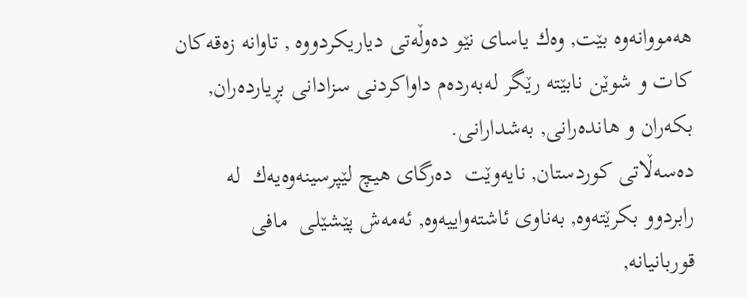هه‌مووانه‌وه‌ بێت, وه‌ك یاسای نێو ده‌وڵه‌تی دیاریكردووه‌ , تاوانه‌ زه‌قه‌كان كات و شوێن نابێته‌ رێگر له‌به‌رده‌م داواكردنی سزادانی بڕیارده‌ران, بكه‌ران و هانده‌رانی, به‌شدارانی.
ده‌سه‌ڵاتی كوردستان, نایه‌وێت  ده‌رگای هیچ لێپرسینه‌وه‌یه‌ك  له‌ رابردوو بكرێته‌وه‌, به‌ناوی ئاشته‌واییه‌وه‌, ئه‌مه‌ش پێشێلی  مافی قوربانیانه‌,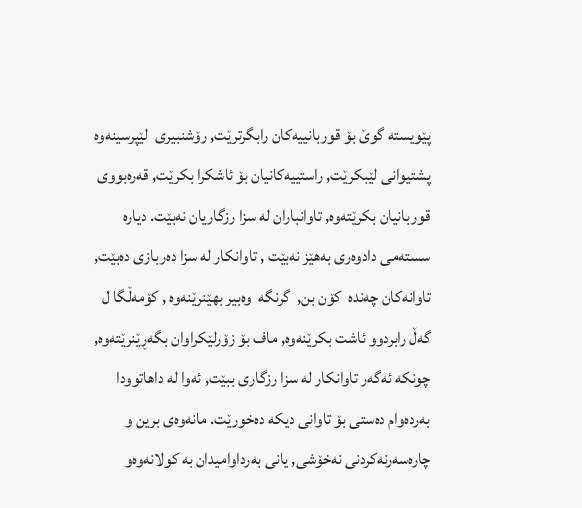پێویسته‌ گوێ بۆ قوربانییه‌كان رابگرترێت, رۆشنبیری  لێپرسینه‌وه‌  پشتیوانی لێبكرێت, راستییه‌كانیان بۆ ئاشكرا بكرێت, قه‌ره‌بووی قوربانیان بكرێته‌وه‌, تاوانباران له‌ سزا رزگاریان نه‌بێت. دیاره‌ سسته‌می دادوه‌ری به‌هێز نه‌بێت , تاوانكار له‌ سزا ده‌ربازی ده‌بێت, تاوانه‌كان چه‌نده‌  كۆن بن,  گرنگه‌  وه‌بیر بهێنرێنه‌وه‌ , كۆمه‌ڵگا ل گه‌ڵ رابردوو ئاشت بكرێنه‌وه‌, ماف بۆ زۆرلێكراوان بگه‌ڕێنرێته‌وه‌, چونكه‌ ئه‌گه‌ر تاوانكار له‌ سزا رزگاری ببێت, ئه‌وا له‌ داهاتوودا به‌رده‌وام ده‌ستی بۆ تاوانی دیكه‌ ده‌خورێت. مانه‌وه‌ی برین و چاره‌سه‌رنه‌كردنی نه‌خۆشی, یانی به‌رداوامیدان به‌ كولانه‌وه‌و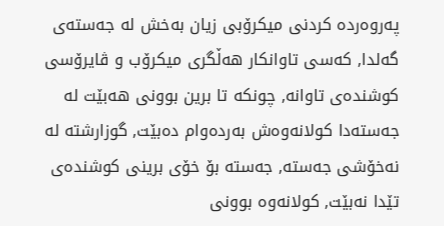په‌روه‌رده‌ كردنی میكرۆبی زیان به‌خش له‌ جه‌سته‌ی گه‌لدا, كه‌سی تاوانكار هه‌ڵگری میكرۆب و ڤایرۆسی كوشنده‌ی تاوانه‌, چونكه‌ تا برین بوونی هه‌بێت له‌ جه‌سته‌دا كولانه‌وه‌ش به‌رده‌وام ده‌بێت, گوزارشته‌ له‌ نه‌خۆشی جه‌سته‌, جه‌سته‌ بۆ خۆی برینی كوشنده‌ی تێدا نه‌بێت, كولانه‌وه‌ بوونی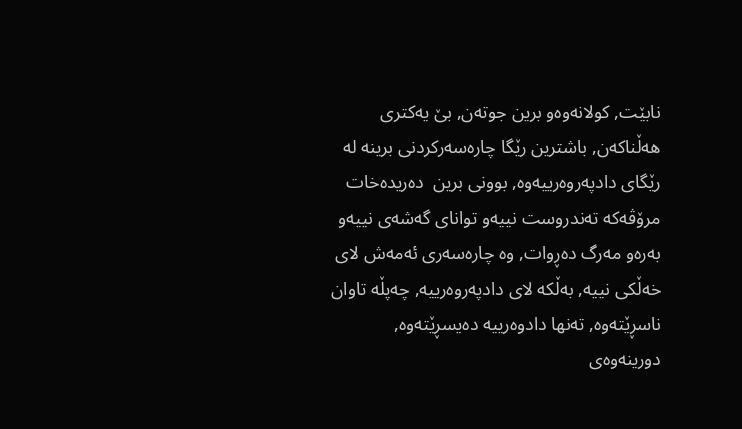نابێت, كولانه‌وه‌و برین جوته‌ن, بێ یه‌كتری هه‌ڵناكه‌ن, باشترین رێگا چاره‌سه‌ركردنی برینه‌ له‌ رێگای دادپه‌روه‌رییه‌وه‌, بوونی برین  ده‌ریده‌خات مرۆڤه‌كه‌ ته‌ندروست نییه‌و توانای گه‌شه‌ی نییه‌و به‌ره‌و مه‌رگ ده‌ڕوات, وه‌ چاره‌سه‌ری ئه‌مه‌ش لای خه‌ڵكی نییه‌, به‌ڵكه‌ لای دادپه‌روه‌رییه‌, چه‌پڵه‌ تاوان ناسڕێته‌وه‌, ته‌نها دادوه‌رییه‌ ده‌یسڕێته‌وه‌,  دورینه‌وه‌ی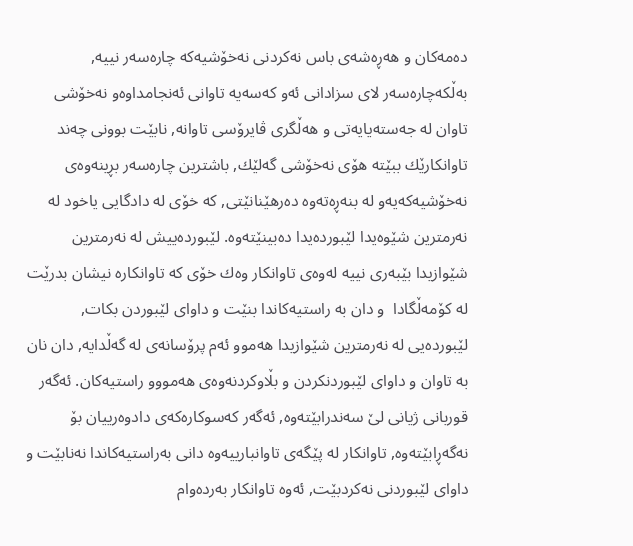ده‌مه‌كان و هه‌ڕه‌شه‌ی باس نه‌كردنی نه‌خۆشیه‌كه‌ چاره‌سه‌ر نییه‌, به‌ڵكه‌چاره‌سه‌ر لای سزادانی ئه‌و كه‌سه‌یه‌ تاوانی ئه‌نجامداوه‌و نه‌خۆشی تاوان له‌ جه‌سته‌یایه‌تی و هه‌ڵگری ڤایرۆسی تاوانه‌, نابێت بوونی چه‌ند تاوانكارێك ببێته‌ هۆی نه‌خۆشی گه‌لێك, باشترین چاره‌سه‌ر بڕینه‌وه‌ی نه‌خۆشیه‌كه‌یه‌و له‌ بنه‌ڕه‌ته‌وه‌ ده‌رهێنانێتی, كه‌ خۆی له‌ دادگایی یاخود له‌ نه‌رمترین شێوه‌یدا لێبورده‌یدا ده‌بینێته‌وه‌. لێبورده‌ییش له‌ نه‌رمترین شێوازیدا بێبه‌ری نییه‌ له‌وه‌ی تاوانكار وه‌ك خۆی كه‌ تاوانكاره‌ نیشان بدرێت له‌ كۆمه‌ڵگادا  و دان به‌ راستیه‌كاندا بنێت و داوای لێبوردن بكات, لێبورده‌یی له‌ نه‌رمترین شێوازیدا هه‌موو ئه‌م پرۆسانه‌ی له‌ گه‌ڵدایه‌, دان نان به‌ تاوان و داوای لێبوردنكردن و بڵاوكردنه‌وه‌ی هه‌مووو راستیه‌كان. ئه‌گه‌ر قوربانی ژیانی لێ سه‌ندرابێته‌وه‌, ئه‌گه‌ر كه‌سوكاره‌كه‌ی دادوه‌رییان بۆ نه‌گه‌ڕابێته‌وه‌, تاوانكار له‌ پێگه‌ی تاوانبارییه‌وه‌ دانی به‌راستیه‌كاندا نه‌نابێت و داوای لێبوردنی نه‌كردبێت, ئه‌وه‌ تاوانكار به‌رده‌وام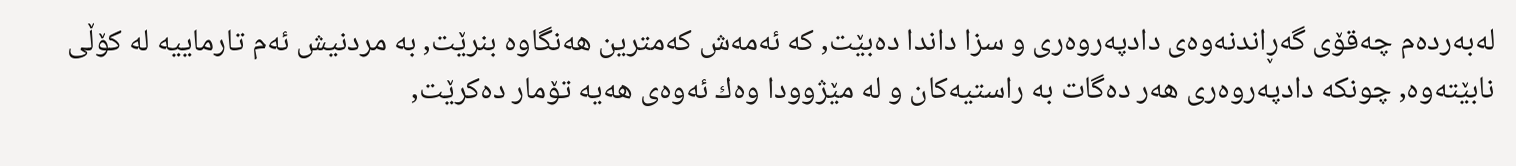له‌به‌رده‌م چه‌قۆی گه‌ڕاندنه‌وه‌ی دادپه‌روه‌ری و سزا داندا ده‌بێت, كه‌ ئه‌مه‌ش كه‌مترین هه‌نگاوه‌ بنرێت, به‌ مردنیش ئه‌م تارماییه‌ له‌ كۆڵی نابێته‌وه‌, چونكه‌ دادپه‌روه‌ری هه‌ر ده‌گات به‌ راستیه‌كان و له‌ مێژوودا وه‌ك ئه‌وه‌ی هه‌یه‌ تۆمار ده‌كرێت,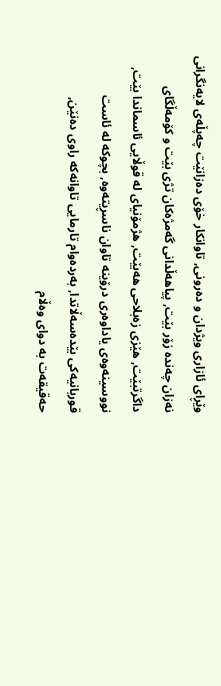وێڕای ئازاری ویژدان و ده‌رونی, تاوانكار خۆی ده‌زانێت چه‌پڵه‌ی لایه‌نگرانی نه‌زان چه‌نده‌ زۆر بێت, پیاهه‌ڵدانی گه‌مژه‌كان تژی بێت و كۆمه‌ڵگای داگرتبێت, هێزی زه‌بلاحی هه‌بێت, هژمۆنیای له‌ قوڵایی ئاسماندا بێت, نووسینه‌وه‌ی یاداوه‌ری درۆینه‌ تاوان ناسڕیته‌وه‌, بچوكه‌ له‌ ئاست قوربانیه‌كی بێده‌سه‌ڵاتدا, به‌رده‌وام تارمایی تاوانه‌كه‌ راوی ده‌نێن, حه‌قیقه‌ت به‌ دوای وه‌ڵام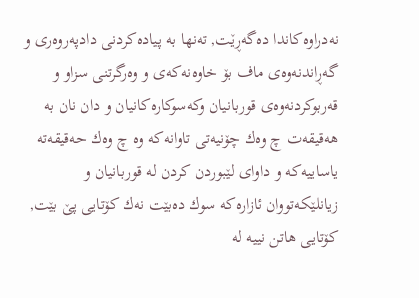نه‌دراوه‌كاندا ده‌گه‌ڕێت, ته‌نها به‌ پیاده‌كردنی دادپه‌روه‌ری و گه‌ڕاندنه‌وه‌ی ماف بۆ خاوه‌نه‌كه‌ی و وه‌رگرتنی سزاو و قه‌ربوكردنه‌وه‌ی قوربانیان وكه‌سوكاره‌كانیان و دان نان به‌ هه‌قیقه‌ت چ وه‌ك چۆنیه‌تی تاوانه‌كه‌ وه‌ چ وه‌ك حه‌قیقه‌ته‌ یاساییه‌كه‌ و داوای لێبوردن كردن له‌ قوربانیان و زیانلێكه‌تووان ئازاره‌كه‌ سوك ده‌بێت نه‌ك كۆتایی پێ بێت, كۆتایی هاتن نییه‌ له‌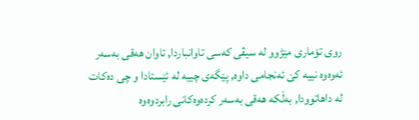روی تۆماری مێژوو له‌ سیڤی كه‌سی تاوانباردا, تاوان هه‌قی به‌سه‌ر ئه‌وه‌وه‌ نییه‌ كێ ئه‌نجامی داوه‌, پێگه‌ی چییه‌ له‌ ئێستادا و چی ده‌كات له‌ داهاتوودا, به‌ڵكه‌ هه‌قی به‌سه‌ر كرده‌وه‌كانی رابردوه‌وه‌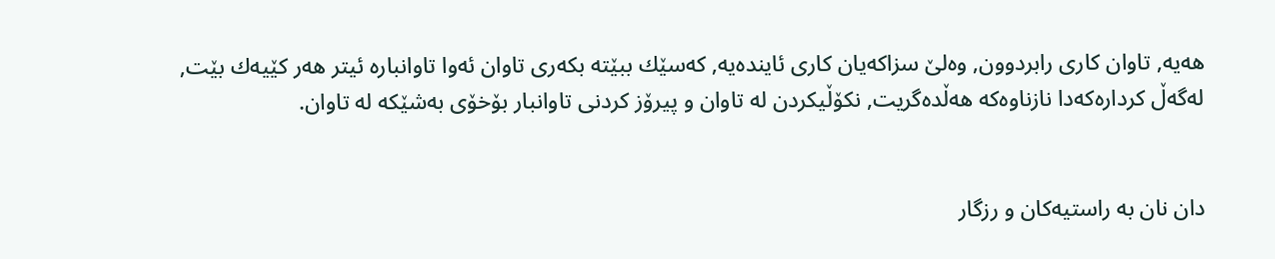هه‌یه‌, تاوان كاری رابردوون, وه‌لێ سزاكه‌یان كاری ئاینده‌یه‌, كه‌سێك ببێته‌ بكه‌ری تاوان ئه‌وا تاوانباره‌ ئیتر هه‌ر كێیه‌ك بێت, له‌گه‌ڵ كرداره‌كه‌دا نازناوه‌كه‌ هه‌ڵده‌گریت, نكۆڵیكردن له‌ تاوان و پیرۆز كردنی تاوانبار بۆخۆی به‌شێكه‌ له‌ تاوان.


دان نان به‌ راستیه‌كان و رزگار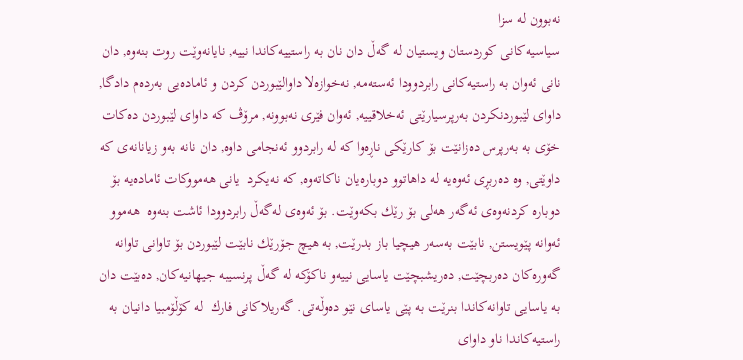نه‌بوون له‌ سزا
سیاسیه‌كانی كوردستان ویستیان له‌ گه‌ڵ دان نان به‌ راستییه‌كاندا نییه‌, نایانه‌وێت روت بنه‌وه‌, دان نانی ئه‌وان به‌ راستیه‌كانی رابردوودا ئه‌سته‌مه‌, نه‌خوازه‌لا داوالێبوردن كردن و ئاماده‌یی به‌رده‌م دادگا, داوای لێبوردنكردن به‌رپرسیارێتی ئه‌خلاقییه‌, ئه‌وان فێری نه‌بوونه‌, مرۆڤ كه‌ داوای لێبوردن ده‌كات خۆی به‌ به‌رپرس ده‌زانێت بۆ كارێكی ناڕه‌وا كه‌ له‌ رابردوو ئه‌نجامی داوه‌, دان نانه‌ به‌و زیانانه‌ی كه‌ داوێتی, وه‌ ده‌ربڕی ئه‌وه‌یه‌ له‌ داهاتوو دوباره‌یان ناكاته‌وه‌, كه‌ نه‌یكرد  یانی هه‌مووكات ئاماده‌یه‌ بۆ دوباره‌ كردنه‌وه‌ی ئه‌گه‌ر هه‌لی بۆ رێك بكه‌وێت. بۆ ئه‌وه‌ی له‌گه‌ڵ رابردوودا ئاشت بنه‌وه‌  هه‌موو ئه‌وانه‌ پێویستن, نابێت به‌سه‌ر هیچیا باز بدرێت, به‌ هیچ جۆرێك نابێت لێبوردن بۆ تاوانی تاوانه‌ گه‌وره‌كان ده‌ربچێت, ده‌ریشبچێت یاسایی نییه‌و ناكۆكه‌ له‌ گه‌ڵ پرنسیبه‌ جیهانیه‌كان, ده‌بێت دان به‌ یاسایی تاوانه‌كاندا بنرێت به‌ پێی یاسای نێو ده‌وڵه‌تی. گه‌ریلاكانی فارك  له‌ كۆڵۆمبیا دانیان به‌ راستیه‌كاندا ناو داوای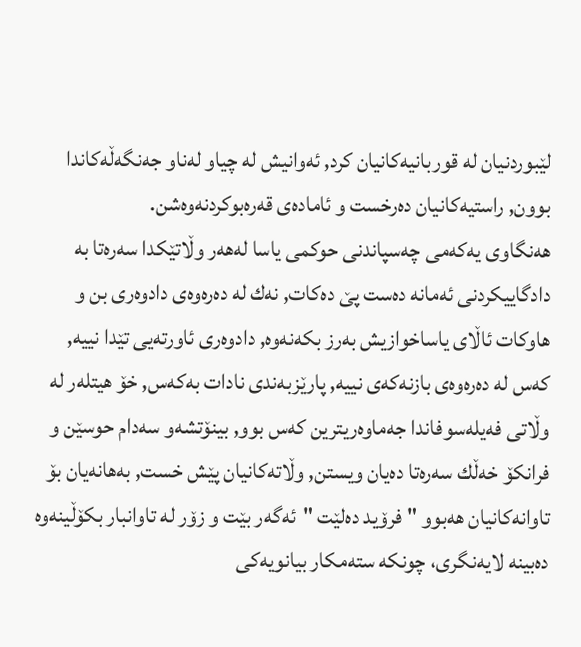لێبوردنیان له‌ قوربانیه‌كانیان كرد, ئه‌وانیش له‌ چیاو له‌ناو جه‌نگه‌ڵه‌كاندا بوون, راستیه‌كانیان ده‌رخست و ئاماده‌ی قه‌ره‌بوكردنه‌وه‌شن.
هه‌نگاوی یه‌كه‌می چه‌سپاندنی حوكمی یاسا له‌هه‌ر وڵاتێكدا سه‌ره‌تا به‌ دادگاییكردنی ئه‌مانه‌ ده‌ست پێ ده‌كات, نه‌ك له‌ ده‌ره‌وه‌ی دادوه‌ری بن و هاوكات ئاڵای یاساخوازیش به‌رز بكه‌نه‌وه‌, دادوه‌ری ئاورته‌یی تێدا نییه‌, كه‌س له‌ ده‌ره‌وه‌ی بازنه‌كه‌ی نییه‌, پارێزبه‌ندی نادات به‌كه‌س, خۆ هیتله‌ر له‌ وڵاتی فه‌یله‌سوفاندا جه‌ماوه‌ریترین كه‌س بوو, بینۆتشه‌و سه‌دام حوسێن و فرانكۆ خه‌ڵك سه‌ره‌تا ده‌یان ویستن, وڵاته‌كانیان پێش خست, به‌هانه‌یان بۆ تاوانه‌كانیان هه‌بوو " فرۆید ده‌لێت "ئه‌گه‌ر بێت و زۆر له‌ تاوانبار بكۆڵینه‌وه‌ ده‌بینه‌ لایه‌نگری، چونكه‌ سته‌مكار‌ بیانویه‌كی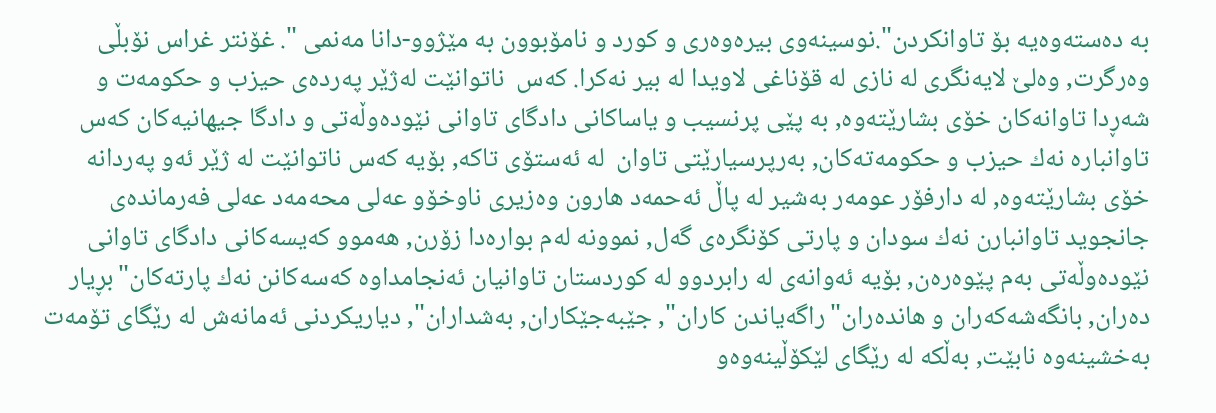به‌ ‌ده‌سته‌وه‌یه‌ بۆ تاوانكردن".نوسینه‌وی بیره‌وه‌ری و كورد و نامۆبوون به‌ مێژوو-دانا مه‌نمی‌ ". غۆنتر غراس نۆبڵی وه‌رگرت, وه‌لێ لایه‌نگری له‌ نازی له‌ قۆناغی لاویدا له‌ بیر نه‌كرا. كه‌س  ناتوانێت له‌ژێر په‌رده‌ی حیزب و حكومه‌ت و شه‌ڕدا تاوانه‌كان خۆی بشارێته‌وه‌, به‌ پێی پرنسیب و یاساكانی دادگای تاوانی نێوده‌وڵه‌تی و دادگا جیهانیه‌كان كه‌س تاوانباره‌ نه‌ك حیزب و حكومه‌ته‌كان, به‌رپرسیارێتی تاوان  له‌ ئه‌ستۆی تاكه‌, بۆیه‌ كه‌س ناتوانێت له‌ ژێر ئه‌و په‌ردانه‌ خۆی بشارێته‌وه‌, له‌ دارفۆر عومه‌ر به‌شیر له‌ پاڵ ئه‌حمه‌د هارون وه‌زیری ناوخۆو عه‌لی محه‌مه‌د عه‌لی فه‌رمانده‌ی جانجوید تاوانبارن نه‌ك سودان و پارتی كۆنگره‌ی گه‌ل, نموونه‌ له‌م بواره‌دا زۆرن, هه‌موو كه‌یسه‌كانی دادگای تاوانی نێوده‌وڵه‌تی به‌م پێوه‌ره‌ن, بۆیه‌ ئه‌وانه‌ی له‌ رابردوو له‌ كوردستان تاوانیان ئه‌نجامداوه‌ كه‌سه‌كانن نه‌ك پارته‌كان"بڕیار ده‌ران, بانگه‌شه‌كه‌ران و هانده‌ران"راگه‌یاندن كاران", جێبه‌جێكاران, به‌شداران", دیاریكردنی ئه‌مانه‌ش له‌ رێگای تۆمه‌ت به‌خشینه‌وه‌ نابێت, به‌ڵكه‌ له‌ رێگای لێكۆڵینه‌وه‌و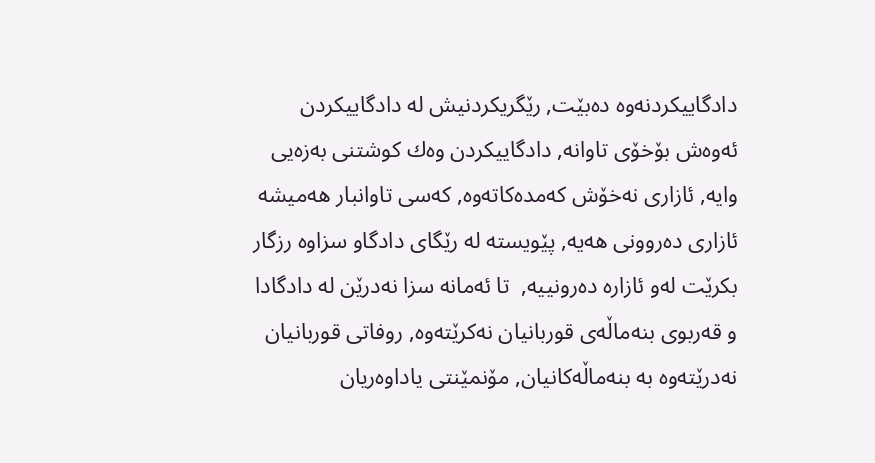دادگاییكردنه‌وه‌ ده‌بێت, رێگریكردنیش له‌ دادگاییكردن ئه‌وه‌ش بۆخۆی تاوانه‌, دادگاییكردن وه‌ك كوشتنی به‌زه‌یی وایه‌, ئازاری نه‌خۆش كه‌مده‌كاته‌وه‌, كه‌سی تاوانبار هه‌میشه‌ ئازاری ده‌روونی هه‌یه‌, پێویسته‌ له‌ رێگای دادگاو سزاوه‌ رزگار بكرێت له‌و ئازاره‌ ده‌رونییه‌,  تا ئه‌مانه‌ سزا نه‌درێن له‌ دادگادا و قه‌ربوی بنه‌ماڵه‌ی قوربانیان نه‌كرێته‌وه‌, روفاتی قوربانیان نه‌درێته‌وه‌ به‌ بنه‌ماڵه‌كانیان, مۆنمێنتی یاداوه‌ریان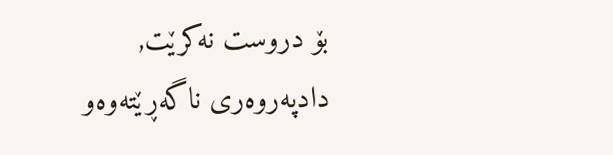بۆ دروست نه‌كرێت, دادپه‌روه‌ری ناگه‌ڕێته‌وه‌و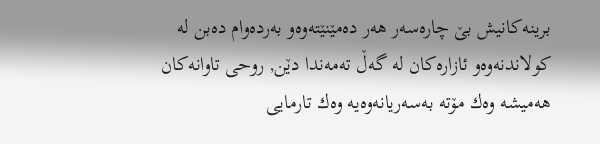برینه‌كانیش بێ چاره‌سه‌ر هه‌ر ده‌مێنێته‌وه‌و به‌رده‌وام ده‌بن له‌ كولاندنه‌وه‌و ئازاره‌كان له‌ گه‌ڵ ته‌مه‌ندا دێن, روحی تاوانه‌كان هه‌میشه‌ وه‌ك مۆته‌ به‌سه‌ریانه‌وه‌یه‌ وه‌ك تارمایی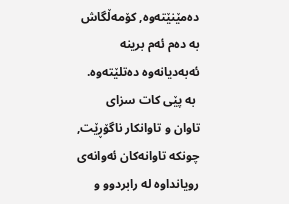ده‌مێنێته‌وه‌, كۆمه‌ڵگاش به‌ ده‌م ئه‌م برینه‌ ئه‌به‌دیانه‌وه‌ ده‌تلێته‌وه‌.
 به‌ پێی كات سزای  تاوان و تاوانكار ناگۆڕێت, چونكه‌ تاوانه‌كان ئه‌وانه‌ی رویانداوه‌ له‌ رابردوو و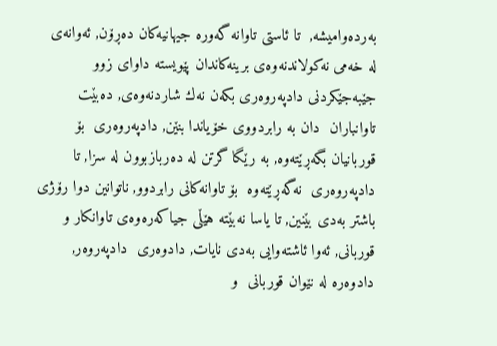به‌رده‌وامیشه‌,  تا ئاستی تاوانه‌ گه‌وره‌ جیهانیه‌كان ده‌ڕۆن, ئه‌وانه‌ی له‌ خه‌می نه‌كولاندنه‌وه‌ی برینه‌كاندان پێویسته‌ داوای زوو جێبه‌جێكردنی دادپه‌روه‌ری بكه‌ن نه‌ك شاردنه‌وه‌ی, ده‌بێت تاوانباران  دان به‌ رابردووی خۆیاندا بنێن, دادپه‌روه‌ری  بۆ قوربانیان بگه‌ڕێته‌وه‌, به‌ رێگا گرتن له‌ ده‌ربازبوون له‌ سزا, تا دادپه‌روه‌ری  نه‌گه‌ڕێته‌وه‌  بۆ تاوانه‌كانی رابردوو, ناتوانین دوا رۆژی باشتر به‌دی بێنین, تا یاسا نه‌بێته‌ هێڵی جیاكه‌ره‌وه‌ی تاوانكار و قوربانی, ئه‌وا ئاشته‌وایی به‌دی نایات, دادوه‌ری  دادپه‌روه‌ر,  دادوه‌ره‌ له‌ نێوان قوربانی  و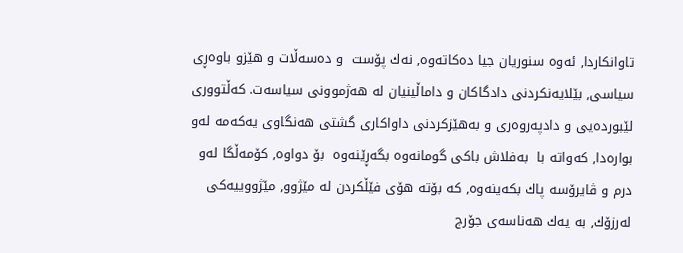تاوانكاردا, ئه‌وه‌ سنوریان جیا ده‌كاته‌وه‌, نه‌ك پۆست  و ده‌سه‌ڵات و هێزو باوه‌ڕی سیاسی, بێلایه‌نكردنی دادگاكان و داماڵینیان له‌ هه‌ژموونی سیاسه‌ت. كه‌ڵتووری لێبورده‌یی و دادپه‌روه‌ری و به‌هێزكردنی داواكاری گشتی هه‌نگاوی یه‌كه‌مه‌ له‌و بواره‌دا, كه‌واته‌ با  به‌فلاش باكی گومانه‌وه‌ بگه‌ڕێنه‌وه‌  بۆ دواوه‌, كۆمه‌ڵگا له‌و درم و ڤایرۆسه‌ پاك بكه‌ینه‌وه‌, كه‌ بۆته‌ هۆی فێڵكردن له‌ مێژوو, مێژووییه‌كی له‌رزۆك, به‌ یه‌ك هه‌ناسه‌ی جۆرج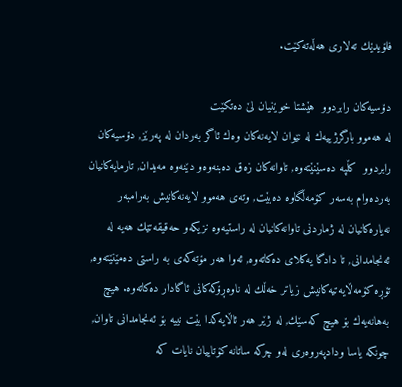فلۆیدێك ته‌لاری هه‌ڵه‌ته‌كێت.

دۆسیه‌كان رابردوو  هێشتا خوێنیان لێ ده‌تكێت
له‌ هه‌موو بارگرژییه‌ك له‌ نێوان لایه‌نه‌كان وه‌ك ئاگر به‌ردان له‌ په‌رێز, دۆسیه‌كان رابردوو  كڵپه‌ ده‌سێنێته‌وه‌, تاوانه‌كان زه‌ق ده‌بنه‌وه‌و دێنه‌وه‌ مه‌یدان, تارمایه‌كانیان به‌رده‌وام به‌سه‌ر كۆمه‌ڵگاوه‌ ده‌بێت, وته‌ی هه‌موو لایه‌نه‌كانیش به‌رامبه‌ر نه‌یاره‌كانیان له‌ ژماردنی تاوانه‌كانیان له‌ راستیه‌وه‌ نزیكه‌و حه‌قیقه‌تێك هه‌یه‌ له‌ ئه‌نجامدانی, تا دادگا یه‌كلای ده‌كاته‌وه‌, ئه‌وا هه‌ر مۆته‌كه‌ی به‌ راستی ده‌مێنێته‌وه‌, تۆڕه‌ كۆمه‌ڵایه‌تیه‌كانیش زیاتر خه‌ڵك له‌ ناوه‌ڕۆكه‌كانی ئاگادار ده‌كاته‌وه‌. هیچ به‌هانه‌یه‌ك بۆ هیچ كه‌سێك, له‌ ژێر هه‌ر ئاڵایه‌كدا بێت نییه‌ بۆ ئه‌نجامدانی تاوان, چونكه‌ یاسا ودادپه‌روه‌ری له‌و چركه‌ ساتانه‌ كۆتاییان نایات كه‌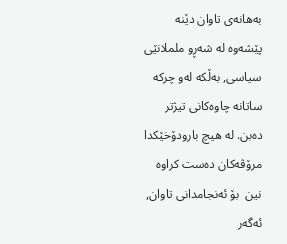به‌هانه‌ی تاوان دێنه‌ پێشه‌وه‌ له‌ شه‌ڕو ململانێی سیاسی, به‌ڵكه‌ له‌و چركه‌ ساتانه‌ چاوه‌كانی تیژتر ده‌بن. له‌ هیچ بارودۆخێكدا مرۆڤه‌كان ده‌ست كراوه‌ نین  بۆ ئه‌نجامدانی تاوان, ئه‌گه‌ر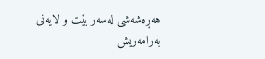هه‌ڕه‌شه‌شی له‌سه‌ر بێت و لایه‌نی به‌رامه‌ریش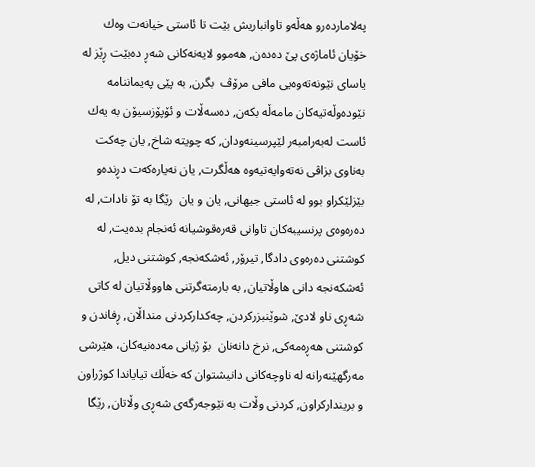په‌لامارده‌رو هه‌ڵه‌و تاوانباریش بێت تا ئاستی خیانه‌ت وه‌ك خۆیان ئاماژه‌ی پێ ده‌ده‌ن, هه‌موو لایه‌نه‌كانی شه‌ڕ ده‌بێت ڕێز له‌ یاسای نێونه‌ته‌وه‌یی مافی مرۆڤ  بگرن, به‌ پێی په‌یماننامه‌ نێوده‌وڵه‌تیه‌كان مامه‌ڵه‌ بكه‌ن, ده‌سه‌ڵات و ئۆپۆزسیۆن به‌ یه‌ك ئاست له‌به‌رامبه‌ر لێپرسینه‌ودان, كه‌ چویته‌ شاخ, یان چه‌كت به‌ناوی بزاڤی نه‌ته‌وایه‌تیه‌وه‌ هه‌ڵگرت, یان نه‌یاره‌كه‌ت دڕنده‌و بێزلێكراو بوو له‌ ئاستی جیهانی, یان و یان  رێگا به‌ تۆ نادات, له‌ ده‌ره‌وه‌ی پرنسیبه‌كان تاوانی قه‌ره‌قوشیانه‌ ئه‌نجام بده‌یت, له‌ كوشتنی ده‌ره‌وی دادگا, تیرۆر, ئه‌شكه‌نجه‌, كوشتنی دیل, ئه‌شكه‌نجه‌ دانی هاوڵاتیان, به‌ بارمته‌گرتنی هاووڵاتیان له‌ كاتی شه‌ڕی ناو لادێ, شوێنبزركردن, چه‌كداركردنی منداڵان, ڕفاندن و كوشتنی هه‌ڕه‌مه‌كی, نرخ دانه‌نان  بۆ ژیانی مه‌ده‌نیه‌كان، هێرشی مه‌رگهێنه‌رانه‌‌ له‌ ناوچه‌كانی دانیشتوان كه‌ خه‌ڵك تیایاندا كوژراون و برینداركراون, كردنی وڵات به‌ نێوجه‌رگه‌ی شه‌ڕی وڵاتان, رێگا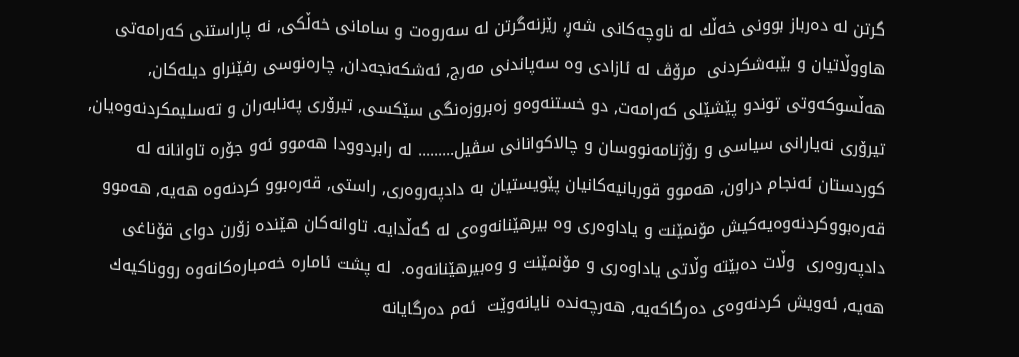گرتن له‌ ده‌رباز بوونی خه‌ڵك له‌ ناوچه‌كانی شه‌ڕ, رێزنه‌گرتن له‌ سه‌روه‌ت و سامانی خه‌ڵكی, نه‌ پاراستنی كه‌رامه‌تی هاووڵاتیان و بێبه‌شكردنی  مرۆڤ له‌ ئازادی وه‌ سه‌پاندنی مه‌رج, ئه‌شكه‌نجه‌دان, چاره‌نوسی رفێنراو دیله‌كان, هه‌ڵسوكه‌وتی توندو پێشێلی كه‌رامه‌ت, دو خستنه‌وه‌و زه‌بروزه‌نگی سێكسی, تیرۆری په‌نابه‌ران و ته‌سلیمكردنه‌وه‌یان, تیرۆری نه‌یارانی سیاسی و رۆژنامه‌نووسان و چالاكوانانی سڤیل......... له‌ رابردوودا هه‌موو ئه‌و جۆره‌ تاوانانه‌ له‌ كوردستان ئه‌نجام دراون, هه‌موو قوربانیه‌كانیان پێویستیان به‌ دادپه‌روه‌ری, راستی, قه‌ره‌بوو كردنه‌وه‌ هه‌یه‌, هه‌موو قه‌ره‌بووكردنه‌وه‌یه‌كیش مۆنمێنت و یاداوه‌ری وه‌ بیرهێنانه‌وه‌ی له‌ گه‌ڵدایه‌. تاوانه‌كان هێنده‌ زۆرن دوای قۆناغی دادپه‌روه‌ری  وڵات ده‌بێته‌ وڵاتی یاداوه‌ری و مۆنمێنت و وه‌بیرهێنانه‌وه‌.  له‌ پشت ئاماره‌ خه‌مباره‌كانه‌وه‌ رووناكیه‌ك هه‌یه‌, ئه‌ویش كردنه‌وه‌ی ده‌رگاكه‌یه‌, هه‌رچه‌نده‌ نایانه‌وێت  ئه‌م ده‌رگایانه‌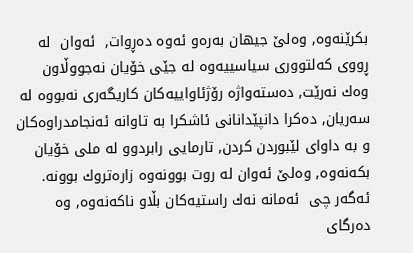بكرێنه‌وه‌, وه‌لێ جیهان به‌ره‌و ئه‌وه‌ ده‌ڕوات,  ئه‌وان  له‌ ڕووی كه‌لتووری سیاسییه‌وه‌ له‌ جێی خۆیان نه‌جووڵاون وه‌ك نه‌رێت, ده‌سته‌واژه‌ رۆژئاواییه‌كان كاریگه‌ری نه‌بووه‌ له‌ سه‌ریان, ده‌كرا دانپێدانانی ئاشكرا به‌ تاوانه‌ ئه‌نجامدراوه‌كان و به‌ داوای لێبوردن كردن, تارمایی رابردوو له‌ ملی خۆیان بكه‌نه‌وه‌, وه‌لێ ئه‌وان له‌ روت بوونه‌وه‌ زاره‌تروك بوونه‌.
ئه‌گه‌ر چی  ئه‌مانه‌ نه‌ك راستیه‌كان بڵاو ناكه‌نه‌وه‌, وه‌ ده‌رگای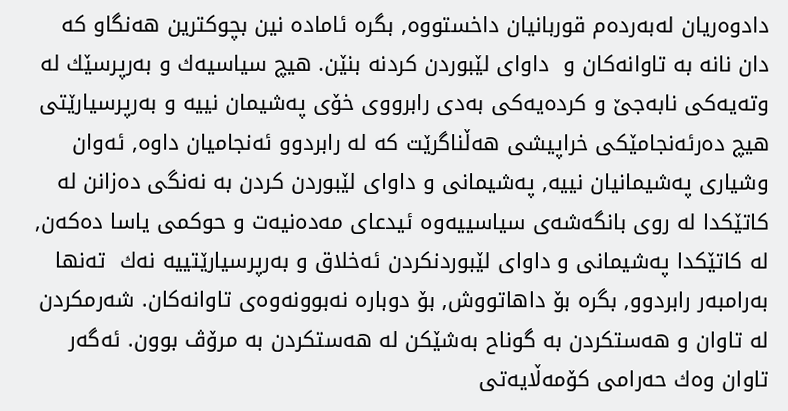دادوه‌ریان له‌به‌رده‌م قوربانیان داخستووه‌, بگره‌ ئاماده‌ نین بچوكترین هه‌نگاو كه‌ دان نانه‌ به‌ تاوانه‌كان و  داوای لێبوردن كردنه‌ بنێن. هیچ سیاسیه‌ك و به‌رپرسێك له‌ وته‌یه‌كی نابه‌جێ و كرده‌یه‌كی به‌دی رابرووی خۆی په‌شیمان نییه‌ و به‌رپرسیارێتی هیچ ده‌رئه‌نجامێكی خراپیشی هه‌ڵناگرێت كه‌ له‌ رابردوو ئه‌نجامیان داوه‌, ئه‌وان وشیاری په‌شیمانیان نییه‌, په‌شیمانی و داوای لێبوردن كردن به‌ نه‌نگی ده‌زانن له‌ كاتێكدا له‌ روی بانگه‌شه‌ی سیاسییه‌وه‌ ئیدعای مه‌ده‌نیه‌ت و حوكمی یاسا ده‌كه‌ن, له‌ كاتێكدا په‌شیمانی و داوای لێبوردنكردن ئه‌خلاق و به‌رپرسیارێتییه‌ نه‌ك  ته‌نها به‌رامبه‌ر رابردوو, بگره‌ بۆ داهاتووش, بۆ دوباره‌ نه‌بوونه‌وه‌ی تاوانه‌كان. شه‌رمكردن له‌ تاوان و هه‌ستكردن به‌ گوناح به‌شێكن له‌ هه‌ستكردن به‌ مرۆڤ بوون. ئه‌گه‌ر تاوان وه‌ك حه‌رامی كۆمه‌ڵایه‌تی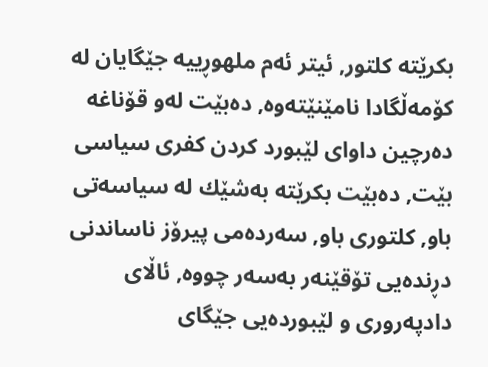بكرێته‌ كلتور, ئیتر ئه‌م ملهوڕییه‌ جێگایان له‌ كۆمه‌ڵگادا نامێنێته‌وه‌, ده‌بێت له‌و قۆناغه‌ ده‌رچین داوای لێبورد كردن كفری سیاسی بێت, ده‌بێت بكرێته‌ به‌شێك له‌ سیاسه‌تی باو, كلتوری باو, سه‌رده‌می پیرۆز ناساندنی دڕنده‌یی تۆقێنه‌ر به‌سه‌ر چووه‌, ئاڵای دادپه‌روری و لێبورده‌یی جێگای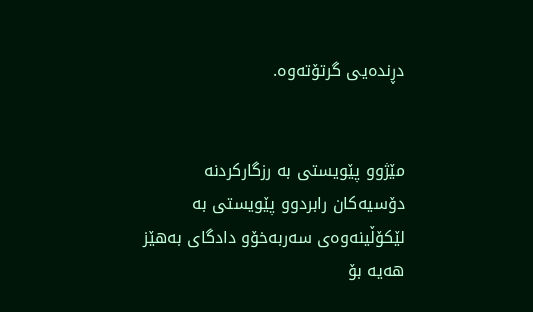دڕنده‌یی گرتۆته‌وه‌.


مێژوو پێویستی به‌ رزگاركردنه‌
دۆسیه‌كان رابردوو پێویستی به‌ لێكۆڵینه‌وه‌ی سه‌ربه‌خۆو دادگای به‌هێز هه‌یه‌ بۆ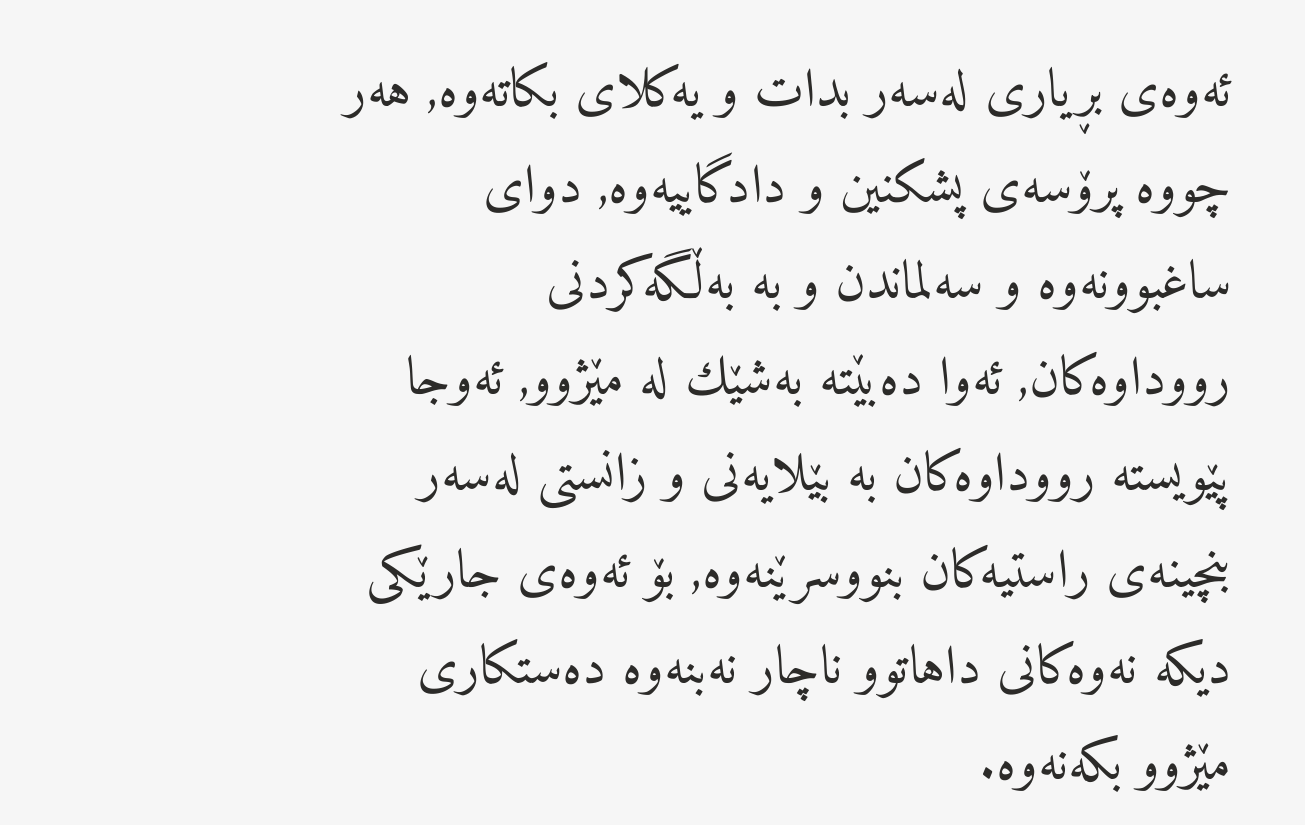ئه‌وه‌ی بڕیاری له‌سه‌ر بدات و یه‌كلای بكاته‌وه‌, هه‌ر چووه‌ پرۆسه‌ی پشكنین و دادگاییه‌وه‌, دوای ساغبوونه‌وه‌ و سه‌لماندن و به‌ به‌ڵگه‌كردنی رووداوه‌كان, ئه‌وا ده‌بێته‌ به‌شێك له‌ مێژوو, ئه‌وجا پێویسته‌ رووداوه‌كان به‌ بێلایه‌نی و زانستی له‌سه‌ر بنچینه‌ی راستیه‌كان بنووسرێنه‌وه‌, بۆ ئه‌وه‌ی جارێكی دیكه‌ نه‌وه‌كانی داهاتوو ناچار نه‌بنه‌وه‌ ده‌ستكاری مێژوو بكه‌نه‌وه‌.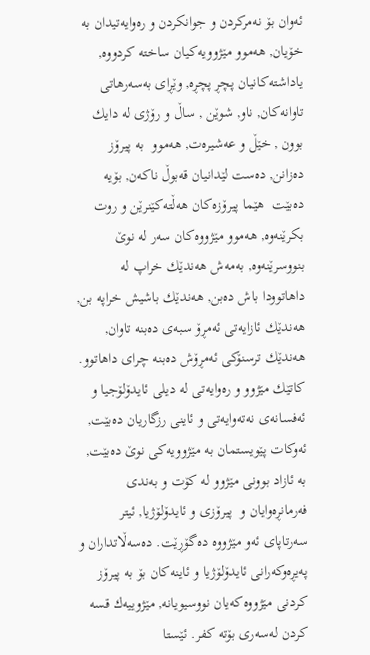ئه‌وان بۆ نه‌مركردن و جوانكردن و ره‌وایه‌تیدان به‌ خۆیان, هه‌موو مێژوویه‌كیان ساخته‌ كردووه‌, یاداشته‌كانیان پچڕ پچڕه‌, وێڕای به‌سه‌رهاتی تاوانه‌كان, ناو, شوێن , ساڵ و رۆژی له‌ دایك بوون , خێڵ و عه‌شیره‌ت, هه‌موو  به‌ پیرۆز ده‌زانن, ده‌ست لێدانیان قه‌بوڵ ناكه‌ن, بۆیه‌ ده‌بێت  هێما پیرۆزه‌كان هه‌ڵته‌كێنرێن و روت بكرێنه‌وه‌, هه‌موو مێژووه‌كان سه‌ر له‌ نوێ بنووسرێنه‌وه‌, به‌مه‌ش هه‌ندێك خراپ له‌ داهاتوودا باش ده‌بن, هه‌ندێك باشیش خراپه‌ بن, هه‌ندێك ئازایه‌تی ئه‌مڕۆ سبه‌ی ده‌بنه‌ تاوان, هه‌ندێك ترسنۆكی ئه‌مڕۆش ده‌بنه‌ چرای داهاتوو. كاتێك مێژوو و ره‌وایه‌تی له‌ دیلی ئایدۆلۆجیا و ئه‌فسانه‌ی نه‌ته‌وایه‌تی و ئاینی رزگاریان ده‌بێت, ئه‌وكات پێویستمان به‌ مێژوویه‌كی نوێ ده‌بێت, به‌ ئازاد بوونی مێژوو له‌ كۆت و به‌ندی فه‌رمانڕه‌وایان و  پیرۆزی و ئایدۆلۆژیا, ئیتر سه‌رتاپای ئه‌و مێژووه‌ ده‌گۆڕێت. ده‌سه‌ڵاتداران و په‌یڕه‌وكه‌رانی ئایدۆلۆژیا و ئاینه‌كان بۆ به‌ پیرۆز كردنی مێژووه‌كه‌یان نووسیویانه‌, مێژوییه‌ك قسه‌ كردن له‌سه‌ری بۆته‌ كفر. ئێستا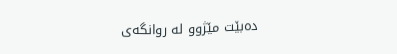ده‌بێت مێژوو له‌ روانگه‌ی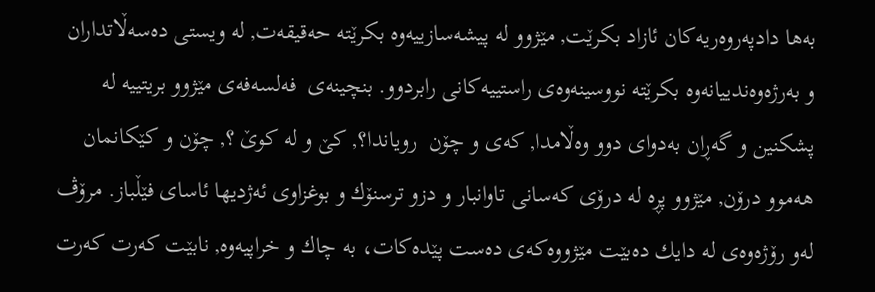به‌ها دادپه‌روه‌ریه‌كان ئازاد بكرێت, مێژوو له‌ پیشه‌سازییه‌وه‌ بكرێته‌ حه‌قیقه‌ت, له‌ ویستی ده‌سه‌ڵاتداران و به‌رژه‌وه‌ندییانه‌وه‌ بكرێته‌ نووسینه‌وه‌ی راستییه‌كانی رابردوو. بنچینه‌ی  فه‌لسه‌فه‌ی مێژوو بریتییه‌ له‌ پشكنین و گه‌ڕان به‌دوای دوو وه‌ڵامدا, كه‌ی و چۆن  رویاندا؟, كێ و له‌ كوێ ؟, چۆن و كێكانمان هه‌موو درۆن, مێژوو پڕه‌ له‌ درۆی كه‌سانی تاوانبار و دزو ترسنۆك و بوغزاوی ئه‌ژدیها ئاسای فێڵباز. مرۆڤ له‌و رۆژه‌وه‌ی له‌ دایك ده‌بێت مێژووه‌كه‌ی ده‌ست پێده‌كات، به‌ چاك و خراپیه‌وه‌, نابێت كه‌رت كه‌رت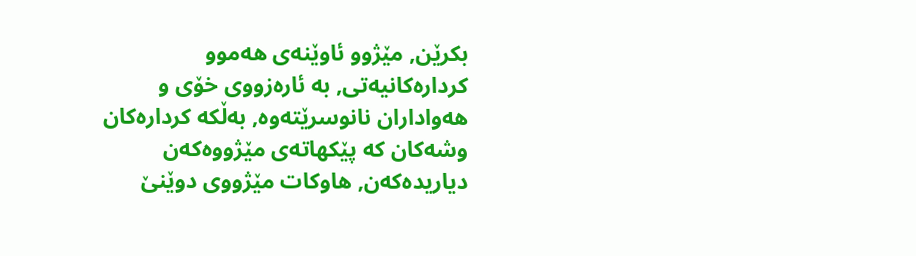بكرێن, مێژوو ئاوێنه‌ی هه‌موو كرداره‌كانیه‌تی, به‌ ئاره‌زووی خۆی و هه‌واداران نانوسرێته‌وه‌, به‌ڵكه‌ كرداره‌كان وشه‌كان كه‌ پێكهاته‌ی مێژووه‌كه‌ن  دیاریده‌كه‌ن, هاوكات مێژووی دوێنێ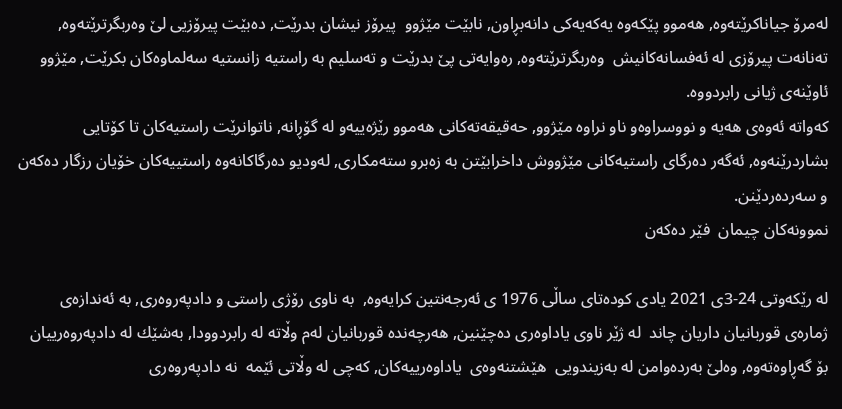له‌مرۆ جیاناكرێته‌وه‌, هه‌موو پێكه‌وه‌ یه‌كه‌یه‌كی دانه‌بڕاون, نابێت مێژوو  پیرۆز نیشان بدرێت, ده‌بێت پیرۆزیی لێ وه‌ربگرترێته‌وه‌, ته‌نانه‌ت پیرۆزی له‌ ئه‌فسانه‌كانیش  وه‌ربگرترێته‌وه‌, ره‌وایه‌تی پێ بدرێت و ته‌سلیم به‌ راستیه‌ زانستیه‌ سه‌لماوه‌كان بكرێت, مێژوو ئاوێنه‌ی ژیانی رابردووه‌.
كه‌واته‌ ئه‌وه‌ی هه‌یه‌ و نووسراوه‌و ناو نراوه‌ مێژوو, حه‌قیقه‌ته‌كانی هه‌موو رێژه‌ییه‌و له‌ گۆڕانه‌, ناتوانرێت راستیه‌كان تا كۆتایی بشاردرێنه‌وه‌, ئه‌گه‌ر ده‌رگای راستیه‌كانی مێژووش داخرابێتن به‌ زه‌برو سته‌مكاری, له‌ودیو ده‌رگاكانه‌وه‌ راستییه‌كان خۆیان رزگار ده‌كه‌ن و سه‌رده‌ردێنن.
نموونه‌كان چیمان  فێر ده‌كه‌ن

له‌ رێكه‌وتی 24-3ی 2021 یادی كوده‌تای ساڵی 1976 ی ئه‌رجه‌نتین كرایه‌وه‌,  به‌ ناوی رۆژی راستی و دادپه‌روه‌ری, به‌ ئه‌ندازه‌ی ژماره‌ی قوربانیان داریان چاند  له‌ ژێر ناوی یاداوه‌ری ده‌چێنین, هه‌رچه‌نده‌ قوربانیان له‌م وڵاته‌ له‌ رابردوودا, به‌شێك له‌ دادپه‌روه‌رییان  بۆ گه‌ڕاوه‌ته‌وه‌, وه‌لێ به‌رده‌وامن له‌ به‌زیندویی  هێشتنه‌وه‌ی  یاداوه‌رییه‌كان, كه‌چی له‌ وڵاتی ئێمه‌  نه‌ دادپه‌روه‌ری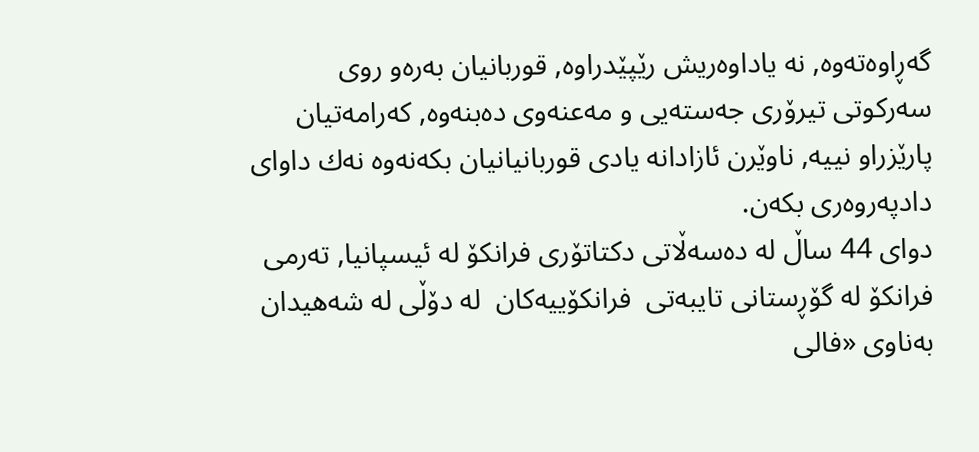گه‌ڕاوه‌ته‌وه‌, نه‌ یاداوه‌ریش رێپێدراوه‌, قوربانیان به‌ره‌و روی سه‌ركوتی تیرۆری جه‌سته‌یی و مه‌عنه‌وی ده‌بنه‌وه‌, كه‌رامه‌تیان پارێزراو نییه‌, ناوێرن ئازادانه‌ یادی قوربانیانیان بكه‌نه‌وه‌ نه‌ك داوای دادپه‌روه‌ری بكه‌ن.
دوای 44 ساڵ له‌ ده‌سه‌ڵاتی دكتاتۆری فرانكۆ له‌ ئیسپانیا, ته‌رمی فرانكۆ له‌ گۆڕستانی تایبه‌تی  فرانكۆییه‌كان  له‌ دۆڵی له‌ شه‌هیدان  به‌ناوی «فالی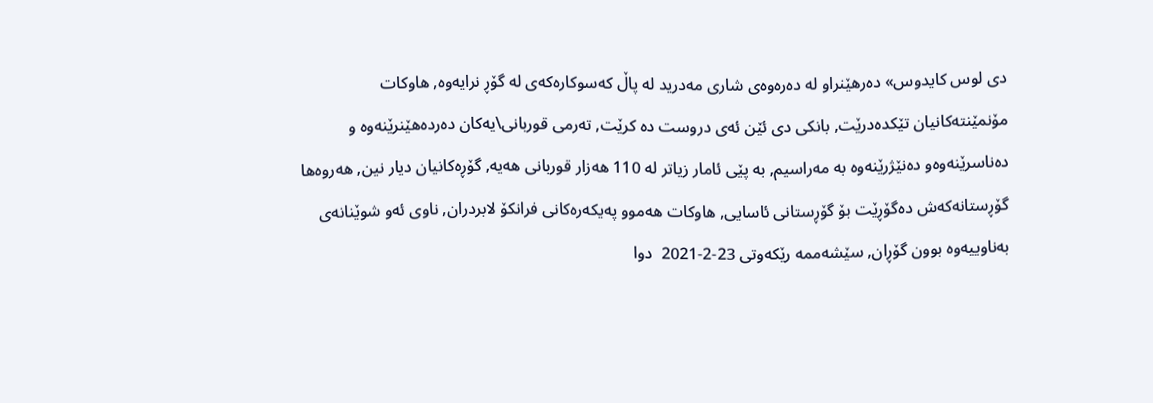دی لوس كایدوس» ده‌رهێنراو له‌ ده‌ره‌وه‌ی شاری مه‌درید له‌ پاڵ كه‌سوكاره‌كه‌ی له‌ گۆڕ نرایه‌وه‌, هاوكات  مۆنمێنته‌كانیان تێكده‌درێت, بانكی دی ئێن ئه‌ی دروست ده‌ كرێت, ته‌رمی قوربانی\یه‌كان ده‌رده‌هێنرێنه‌وه‌ و ده‌ناسرێنه‌وه‌و ده‌نێژرێنه‌وه‌ به‌ مه‌راسیم, به‌ پێی ئامار زیاتر له‌ 110 هه‌زار قوربانی هه‌یه‌, گۆڕه‌كانیان دیار نین, هه‌روه‌ها گۆڕستانه‌كه‌ش ده‌گۆڕێت بۆ گۆڕستانی ئاسایی, هاوكات هه‌موو په‌یكه‌ره‌كانی فرانكۆ لابردران, ناوی ئه‌و شوێنانه‌ی به‌ناوییه‌وه‌ بوون گۆڕان, سێشه‌ممه‌ رێكه‌وتی 23-2-2021  دوا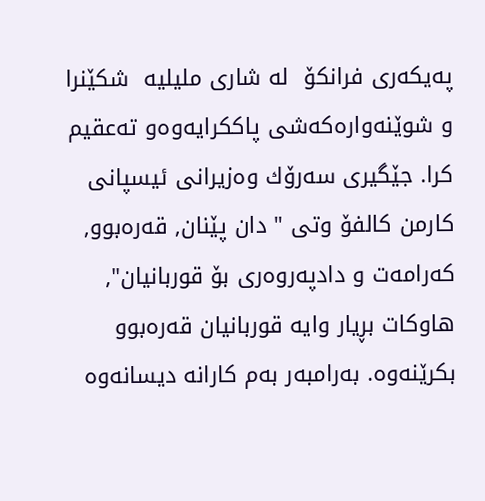په‌یكه‌ری فرانكۆ  له‌ شاری ملیلیه‌  شكێنرا و شوێنه‌واره‌كه‌شی پاككرایه‌وه‌و ته‌عقیم كرا. جێگیری سه‌رۆك وه‌زیرانی ئیسپانی كارمن كالفۆ وتی " دان پێنان, قه‌ره‌بوو, كه‌رامه‌ت و دادپه‌روه‌ری بۆ قوربانیان", هاوكات بڕیار وایه‌ قوربانیان قه‌ره‌بوو بكرێنه‌وه‌. به‌رامبه‌ر به‌م كارانه‌ دیسانه‌وه‌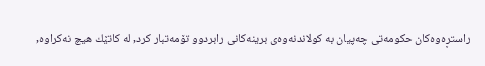راستڕه‌وه‌كان حكومه‌تی چه‌پیان به‌ كولاندنه‌وه‌ی برینه‌كانی رابردوو تۆمه‌تبار كرد, له‌ كاتێك هیچ نه‌كراوه‌,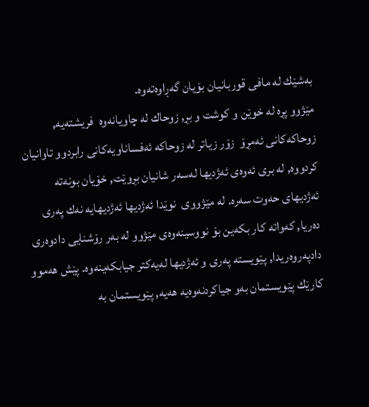به‌شێك له‌ مافی قوربانیان بۆیان گه‌ڕاوه‌ته‌وه‌.
مێژوو پڕه‌ له‌ خوێن و كوشت و بڕ, زوحاك له‌ چاویانه‌وه‌  فریشته‌یه‌, زوحاكه‌كانی ئه‌مڕۆ  زۆر زیاتر له‌ زوحاكه‌ ئه‌فساناویه‌كانی رابردوو تاوانیان كردووه‌, له‌ بری ئه‌وه‌ی ئه‌ژدیها له‌سه‌ر شانیان بڕوێت, خۆیان بونه‌ته‌ ئه‌ژدیهای حه‌وت سه‌ره‌. له‌ مێژووی  نوێدا ئه‌ژدیها ئه‌ژدیهایه‌ نه‌ك په‌ری ده‌ریا, كه‌واته‌ كار بكه‌ین بۆ نووسینه‌وه‌ی مێژوو له‌ به‌ر رۆشنایی دادوه‌ری دادپه‌روه‌ریدا, پێویسته‌ په‌ری و ئه‌ژدیها له‌یه‌كتر جیابكه‌ینه‌وه‌. پێش هه‌موو كارێك پێویستمان به‌و جیاكردنه‌وه‌یه‌ هه‌یه‌, پێویستمان به‌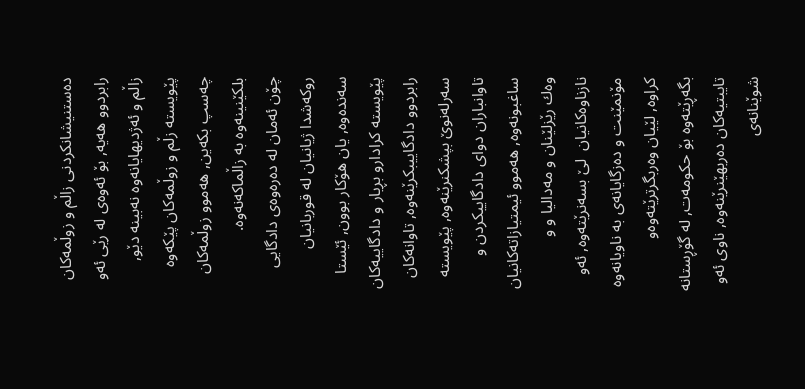ده‌ستنیشانكردنی زاڵم و زوڵمه‌كان رابردوو هه‌یه‌, بۆ ئه‌وه‌ی له‌ رێی ئه‌و زاڵم و ئه‌ژدیهایانه‌وه‌ نه‌بینه‌ دێو, پێویسته‌ زڵم و زوڵمه‌كان پێكه‌وه‌ چه‌سپ بكه‌ین, هه‌موو زوڵمه‌كان بلكێنینه‌وه‌ به‌ زاڵماكه‌نه‌وه‌.
چۆن ئه‌مان له‌ ده‌ره‌وه‌ی دادگایی روكه‌شدا ژیانیان له‌ قوربانیان سه‌نده‌وه‌, یان هۆكار بوون, ئێستا پێویسته‌ كرادارو بڕیار و دادگاییه‌كان رابردوو دادگاییبكرێنه‌وه‌, تاوانه‌كان سه‌رله‌نوێ بپشكنرێنه‌وه‌, پێویسته‌ تاوانباران دوای دادگاییكردن و ساغبونه‌وه‌, هه‌موو ئیمتیازاته‌كانیان وه‌ك رێزلێنان و مه‌دالیا و و  نازناوه‌كانیان  لێ بسه‌نرێته‌وه‌, ئه‌و مۆنمێنت و ده‌زگایانه‌ی به‌ ناویانه‌وه‌  كراوه‌, لێیان وه‌ربگرترێته‌وه‌و بگه‌ڕێته‌وه‌ بۆ حكومه‌ت, له‌ گۆڕستانه‌ تایبتیه‌كان ده‌ربهێنرێنه‌وه‌, ناوی ئه‌و شوێنانه‌ی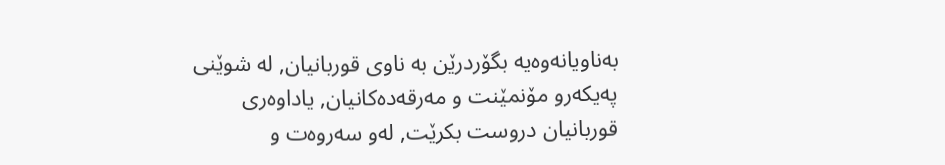به‌ناویانه‌وه‌یه‌ بگۆردرێن به‌ ناوی قوربانیان, له‌ شوێنی په‌یكه‌رو مۆنمێنت و مه‌رقه‌ده‌كانیان, یاداوه‌ری قوربانیان دروست بكرێت, له‌و سه‌روه‌ت و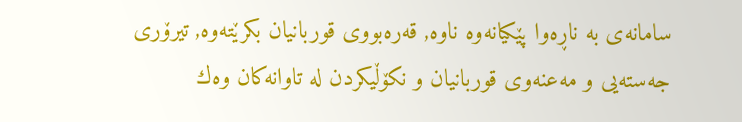سامانه‌ی به‌ ناڕه‌وا پێكیانه‌وه‌ ناوه‌, قه‌ره‌بووی قوربانیان بكرێته‌وه‌, تیرۆری جه‌سته‌یی و مه‌عنه‌وی قوربانیان و نكۆڵیكردن له‌ تاوانه‌كان وه‌ك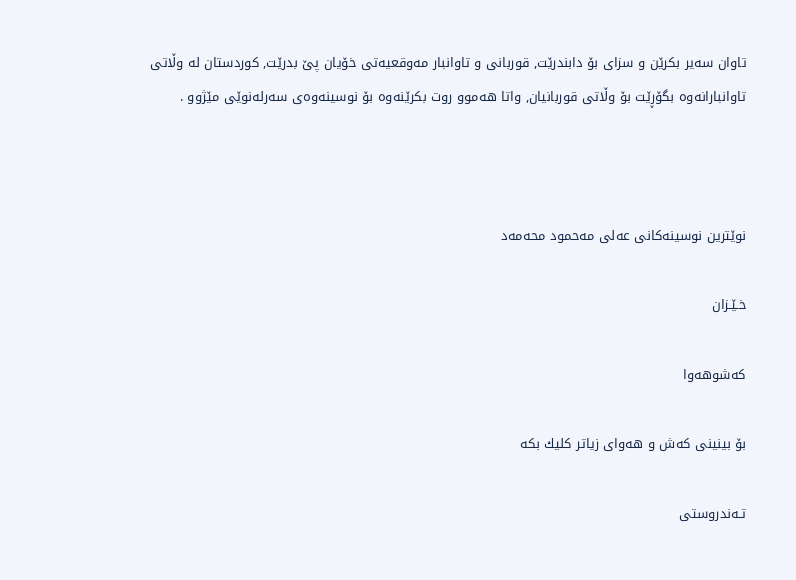تاوان سه‌یر بكرێن و سزای بۆ دابندرێت, قوربانی و تاوانبار مه‌وقعیه‌تی خۆیان پێ بدرێت, كوردستان له‌ وڵاتی تاوانبارانه‌وه‌ بگۆڕێت بۆ وڵاتی قوربانیان, واتا هه‌موو روت بكرێنه‌وه‌ بۆ نوسینه‌وه‌ی سه‌رله‌نوێی مێژوو .



نوێترین نوسینەکانی عەلی مەحمود محەمەد

خـێـزان

کەشوهەوا

بۆ بینینی كه‌ش و هه‌وای زیاتر كلیك بكه‌

تـه‌ندروستی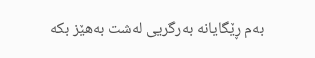به‌م ڕێگایانه‌ به‌رگریی‌ له‌شت به‌هێز بكه‌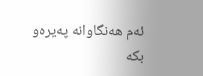ئه‌م هه‌نگاوانه‌ په‌یره‌و بكه‌